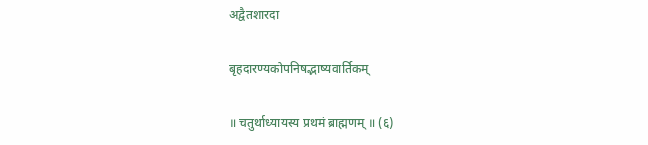अद्वैतशारदा

बृहदारण्यकोपनिषद्भाष्यवार्तिकम्

॥ चतुर्थाध्यायस्य प्रथमं ब्राह्मणम् ॥ (६)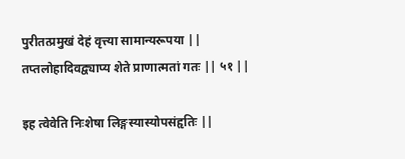पुरीतत्प्रमुखं देहं वृत्त्या सामान्यरूपया ||
तप्तलोहादिवद्व्याप्य शेते प्राणात्मतां गतः || ५१ ||

इह त्वेवेति निःशेषा लिङ्गस्यास्योपसंहृतिः ||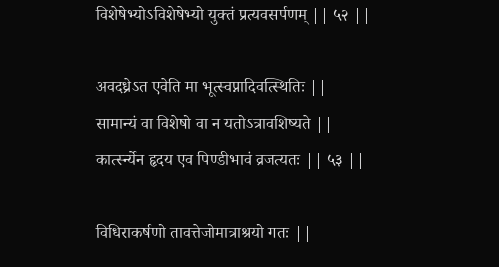विशेषेभ्योऽविशेषेभ्यो युक्तं प्रत्यवसर्पणम् || ५२ ||

अवदध्रेऽत एवेति मा भूत्स्वप्नादिवत्स्थितिः ||
सामान्यं वा विशेषो वा न यतोऽत्रावशिष्यते ||
कार्त्स्न्येन हृदय एव पिण्डीभावं व्रजत्यतः || ५३ ||

विधिराकर्षणो तावत्तेजोमात्राश्रयो गतः ||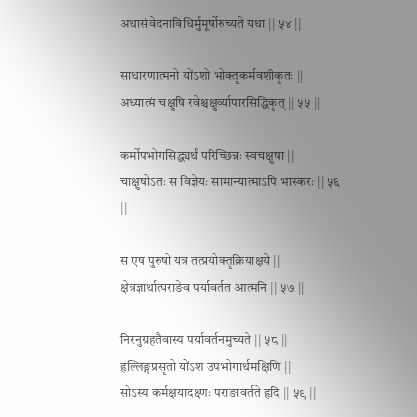अथासंवेदनाविधिर्मुमूर्षोरुच्यते यथा || ५४ ||

साधारणात्मनो योंऽशो भोक्तृकर्मवशीकृतः ||
अध्यात्मं चक्षुषि रवेश्चक्षुर्व्यापारसिद्धिकृत् || ५५ ||

कर्मोपभोगसिद्ध्यर्थं परिच्छिन्नः स्वचक्षुषा ||
चाक्षुषोऽतः स विज्ञेयः सामान्यात्माऽपि भास्करः || ५६ ||

स एष पुरुषो यत्र तत्प्रयोक्तृक्रियाक्षये ||
क्षेत्रज्ञार्थात्पराङेव पर्यावर्तत आत्मनि || ५७ ||

निरनुग्रहतैवास्य पर्यावर्तनमुच्यते || ५८ ||
हृल्लिङ्गप्रसृतो योंऽश उपभोगार्थमक्षिणि ||
सोऽस्य कर्मक्षयादक्ष्णः पराङावर्तते हृदि || ५९ ||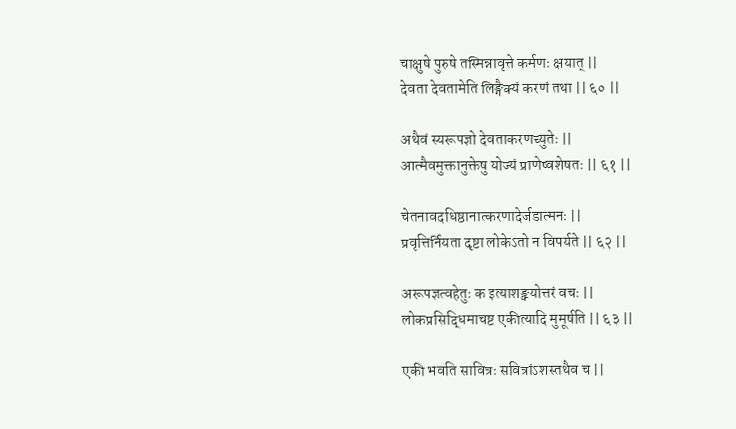चाक्षुषे पुरुषे तस्मिन्नावृत्ते कर्मणः क्षयात् ||
देवता देवतामेति लिङ्गैक्यं करणं तथा || ६० ||

अथैवं स्यरूपज्ञो देवताकरणच्युतेः ||
आत्मैवमुक्तानुक्तेषु योज्यं प्राणेष्वशेषतः || ६१ ||

चेतनावदधिष्ठानात्करणादेर्जडात्मनः ||
प्रवृत्तिर्नियता दृष्टा लोकेऽतो न विपर्यते || ६२ ||

अरूपज्ञत्वहेतुः क इत्याशङ्क्योत्तरं वचः ||
लोकप्रसिद्धिमाचष्ट एकीत्यादि मुमूर्षति || ६३ ||

एकी भवति सावित्रः सवित्रांऽशस्तथैव च ||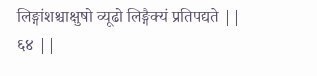लिङ्गांशश्चाक्षुषो व्यूढो लिङ्गैक्यं प्रतिपद्यते || ६४ ||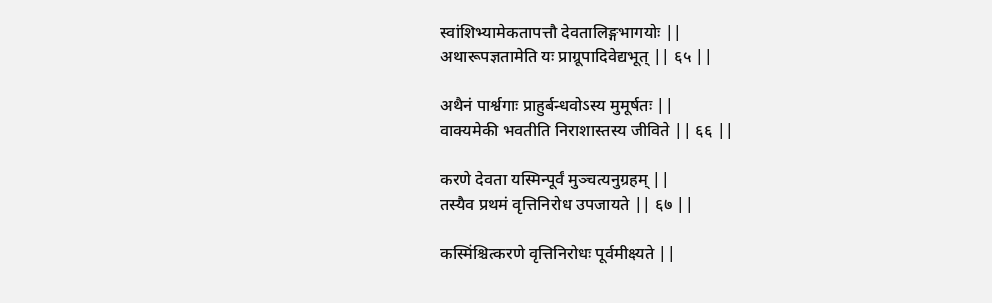स्वांशिभ्यामेकतापत्तौ देवतालिङ्गभागयोः ||
अथारूपज्ञतामेति यः प्राग्रूपादिवेद्यभूत् || ६५ ||

अथैनं पार्श्वगाः प्राहुर्बन्धवोऽस्य मुमूर्षतः ||
वाक्यमेकी भवतीति निराशास्तस्य जीविते || ६६ ||

करणे देवता यस्मिन्पूर्वं मुञ्चत्यनुग्रहम् ||
तस्यैव प्रथमं वृत्तिनिरोध उपजायते || ६७ ||

कस्मिंश्चित्करणे वृत्तिनिरोधः पूर्वमीक्ष्यते ||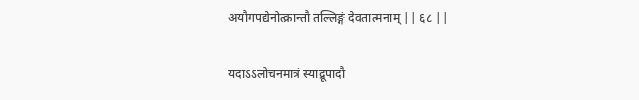अयौगपद्येनोत्क्रान्तौ तल्लिङ्गं देवतात्मनाम् || ६८ ||

यदाऽऽलोचनमात्रं स्याद्रूपादौ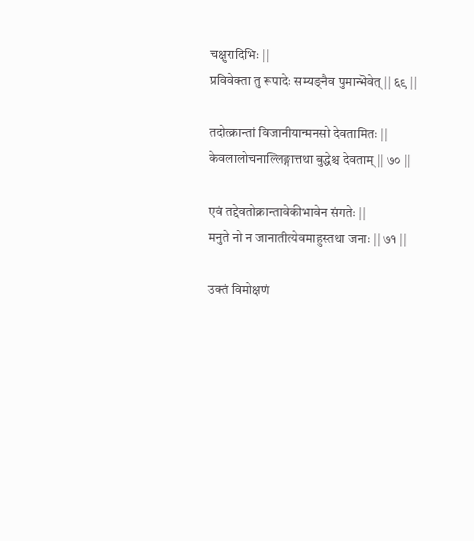चक्षुरादिभिः ||
प्रविवेक्ता तु रूपादेः सम्यङ्नैव पुमान्भॆवेत् || ६९ ||

तदोत्क्रान्तां विजानीयान्मनसो देवतामितः ||
केवलालोचनाल्लिङ्गात्तथा बुद्धेश्च देवताम् || ७० ||

एवं तद्देवतोक्रान्तावेकीभावेन संगतेः ||
मनुते नो न जानातीत्येवमाहुस्तथा जनाः || ७१ ||

उक्तं विमोक्षणं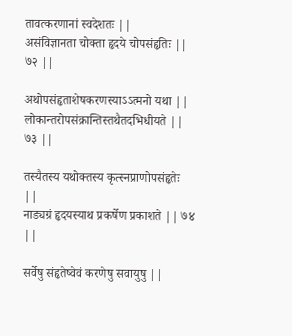तावत्करणानां स्वदेशतः ||
असंविज्ञानता चोक्ता हृदये चोपसंहृतिः || ७२ ||

अथोपसंहृताशेषकरणस्याऽऽत्मनो यथा ||
लोकान्तरोपसंक्रान्तिस्तथैतदभिधीयते || ७३ ||

तस्यैतस्य यथोक्तस्य कृत्स्नप्राणोपसंहृतेः ||
नाड्यग्रं हृदयस्याथ प्रकर्षेण प्रकाशते || ७४ ||

सर्वेषु संहृतेष्वेवं करणेषु सवायुषु ||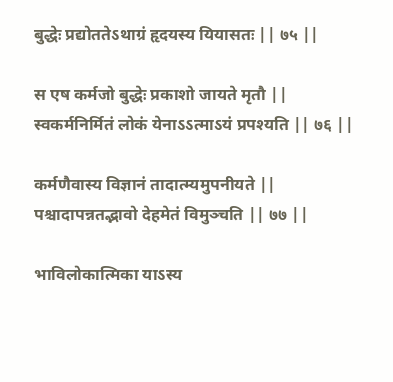बुद्धेः प्रद्योततेऽथाग्रं हृदयस्य यियासतः || ७५ ||

स एष कर्मजो बुद्धेः प्रकाशो जायते मृतौ ||
स्वकर्मनिर्मितं लोकं येनाऽऽत्माऽयं प्रपश्यति || ७६ ||

कर्मणैवास्य विज्ञानं तादात्म्यमुपनीयते ||
पश्चादापन्नतद्भावो देहमेतं विमुञ्चति || ७७ ||

भाविलोकात्मिका याऽस्य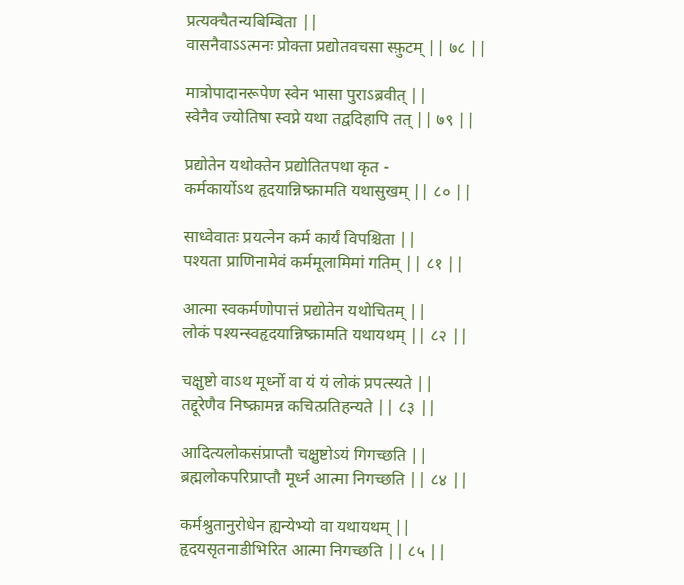प्रत्यक्चैतन्यबिम्बिता ||
वासनैवाऽऽत्मनः प्रोक्ता प्रद्योतवचसा स्फ़ुटम् || ७८ ||

मात्रोपादानरूपेण स्वेन भासा पुराऽब्रवीत् ||
स्वेनैव ज्योतिषा स्वप्ने यथा तद्वदिहापि तत् || ७९ ||

प्रद्योतेन यथोक्तेन प्रद्योतितपथा कृत -
कर्मकार्योऽथ हृदयान्निष्क्रामति यथासुखम् || ८० ||

साध्वेवातः प्रयत्नेन कर्म कार्यं विपश्चिता ||
पश्यता प्राणिनामेवं कर्ममूलामिमां गतिम् || ८१ ||

आत्मा स्वकर्मणोपात्तं प्रद्योतेन यथोचितम् ||
लोकं पश्यन्स्वहृदयान्निष्क्रामति यथायथम् || ८२ ||

चक्षुष्टो वाऽथ मूर्ध्नो वा यं यं लोकं प्रपत्स्यते ||
तद्दूरेणैव निष्क्रामन्न कचित्प्रतिहन्यते || ८३ ||

आदित्यलोकसंप्राप्तौ चक्षुष्टोऽयं गिगच्छति ||
ब्रह्मलोकपरिप्राप्तौ मूर्ध्न आत्मा निगच्छति || ८४ ||

कर्मश्रुतानुरोधेन ह्यन्येभ्यो वा यथायथम् ||
हृदयसृतनाडीभिरित आत्मा निगच्छति || ८५ ||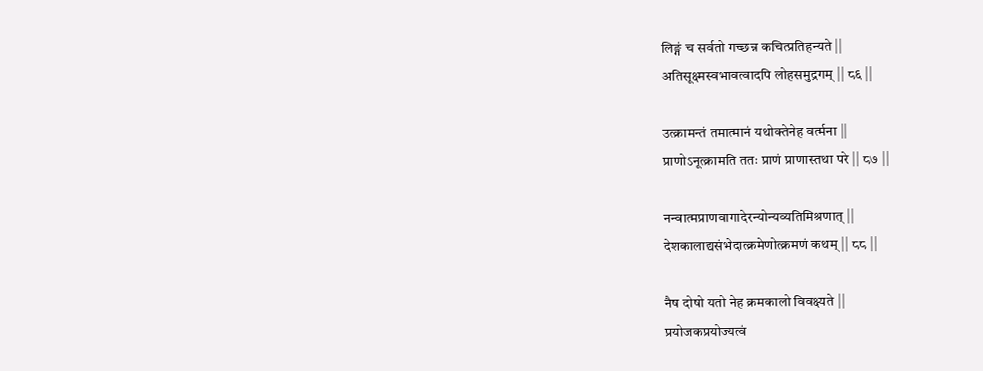लिङ्गं च सर्वतो गच्छन्न कचित्प्रतिहन्यते ||
अतिसूक्ष्मस्वभावत्वादपि लोहसमुद्रगम् || ८६ ||

उत्क्रामन्तं तमात्मानं यथोक्तेनेह वर्त्मना ||
प्राणोऽनूत्क्रामति ततः प्राणं प्राणास्तथा परे || ८७ ||

नन्वात्मप्राणवागादेरन्योन्यव्यतिमिश्रणात् ||
देशकालाद्यसंभेदात्क्रमेणोत्क्रमणं कथम् || ८८ ||

नैष दोषो यतो नेह क्रमकालो विवक्ष्यते ||
प्रयोजकप्रयोज्यत्वं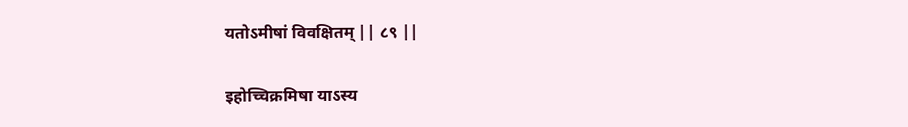यतोऽमीषां विवक्षितम् || ८९ ||

इहोच्चिक्रमिषा याऽस्य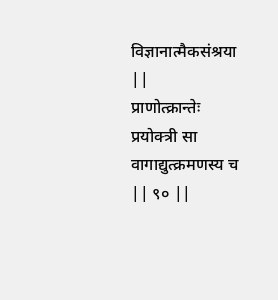विज्ञानात्मैकसंश्रया ||
प्राणोत्क्रान्तेः प्रयोक्त्री सा वागाद्युत्क्रमणस्य च || ९० ||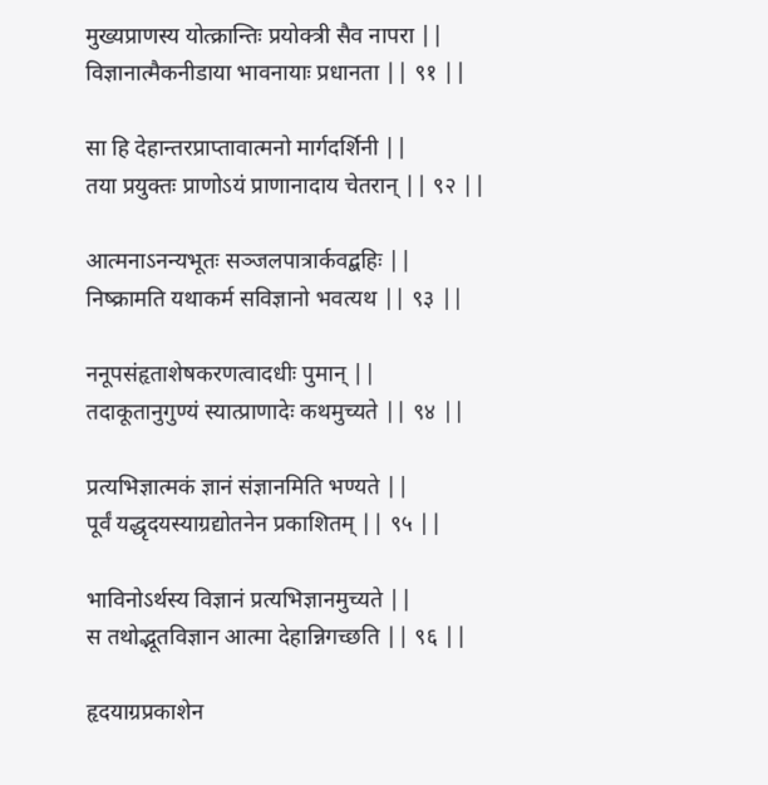मुख्यप्राणस्य योत्क्रान्तिः प्रयोक्त्री सैव नापरा ||
विज्ञानात्मैकनीडाया भावनायाः प्रधानता || ९१ ||

सा हि देहान्तरप्राप्तावात्मनो मार्गदर्शिनी ||
तया प्रयुक्तः प्राणोऽयं प्राणानादाय चेतरान् || ९२ ||

आत्मनाऽनन्यभूतः सञ्जलपात्रार्कवद्बहिः ||
निष्क्रामति यथाकर्म सविज्ञानो भवत्यथ || ९३ ||

ननूपसंहृताशेषकरणत्वादधीः पुमान् ||
तदाकूतानुगुण्यं स्यात्प्राणादेः कथमुच्यते || ९४ ||

प्रत्यभिज्ञात्मकं ज्ञानं संज्ञानमिति भण्यते ||
पूर्वं यद्धृदयस्याग्रद्योतनेन प्रकाशितम् || ९५ ||

भाविनोऽर्थस्य विज्ञानं प्रत्यभिज्ञानमुच्यते ||
स तथोद्भूतविज्ञान आत्मा देहान्निगच्छति || ९६ ||

हृदयाग्रप्रकाशेन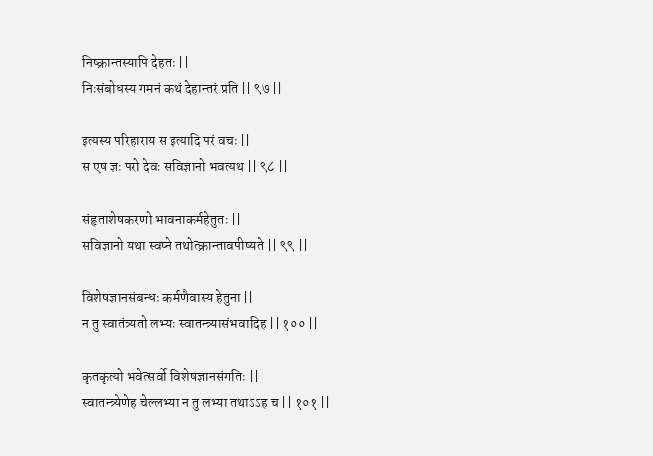निष्क्रान्तस्यापि देहतः ||
निःसंबोधस्य गमनं कथं देहान्तरं प्रति || ९७ ||

इत्यस्य परिहाराय स इत्यादि परं वचः ||
स एष ज्ञः परो देवः सविज्ञानो भवत्यथ || ९८ ||

संहृताशेषकरणो भावनाकर्महेतुतः ||
सविज्ञानो यथा स्वप्ने तथोत्क्रान्तावपीष्यते || ९९ ||

विशेषज्ञानसंबन्धः कर्मणैवास्य हेतुना ||
न तु स्वातंत्र्यतो लभ्यः स्वातन्त्र्यासंभवादिह || १०० ||

कृतकृत्यो भवेत्सर्वो विशेषज्ञानसंगतिः ||
स्वातन्त्र्येणेह चेल्लभ्या न तु लभ्या तथाऽऽह च || १०१ ||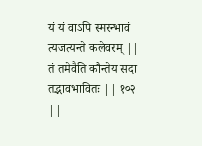यं यं वाऽपि स्मरन्भावं त्यजत्यन्ते कलेवरम् ||
तं तमेवैति कौन्तेय सदा तद्भावभावितः || १०२ ||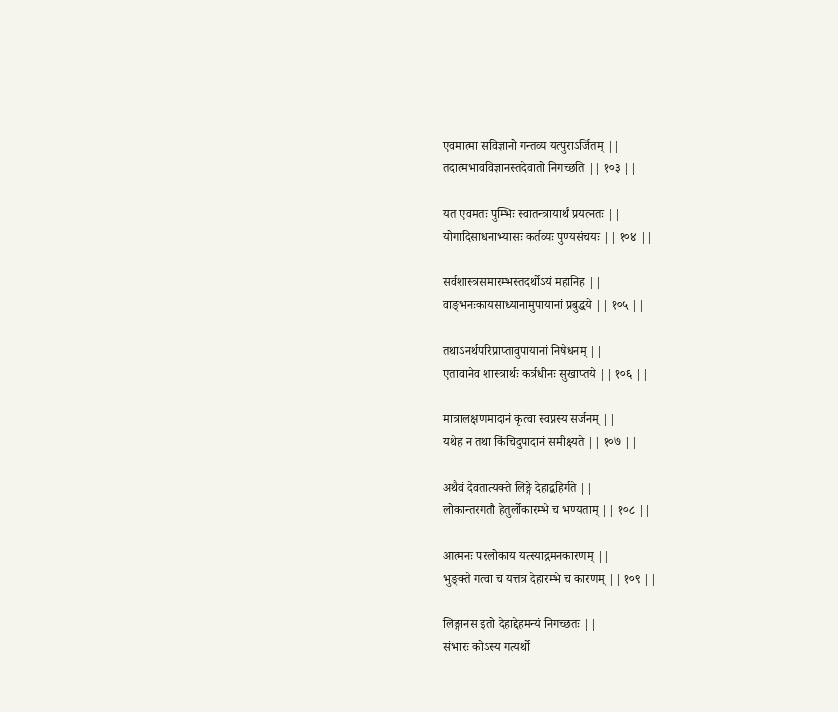एवमात्मा सविज्ञानो गन्तव्य यत्पुराऽर्जितम् ||
तदात्मभावविज्ञानस्तदेवातो निगच्छति || १०३ ||

यत एवमतः पुम्भिः स्वातन्त्रायार्थं प्रयत्नतः ||
योगादिसाधनाभ्यासः कर्तव्यः पुण्यसंचयः || १०४ ||

सर्वशास्त्रसमारम्भस्तदर्थोऽयं महानिह ||
वाङ्भनःकायसाध्यानामुपायानां प्रबुद्धये || १०५ ||

तथाऽनर्थपरिप्राप्तावुपायानां निषेधनम् ||
एतावानेव शास्त्रार्थः कर्त्रधीनः सुखाप्तये || १०६ ||

मात्रालक्षणमादानं कृत्वा स्वप्नस्य सर्जनम् ||
यथेह न तथा किंचिदुपादानं समीक्ष्यते || १०७ ||

अथैवं देवतात्यक्ते लिङ्गे देहाद्बहिर्गते ||
लोकान्तरगतौ हेतुर्लोकारम्भे च भण्यताम् || १०८ ||

आत्मनः परलोकाय यत्स्याद्गमनकारणम् ||
भुङ्क्ते गत्वा च यत्तत्र देहारम्भे च कारणम् || १०९ ||

लिङ्गानस इतो देहाद्देहमन्यं निगच्छतः ||
संभारः कोऽस्य गत्यर्थो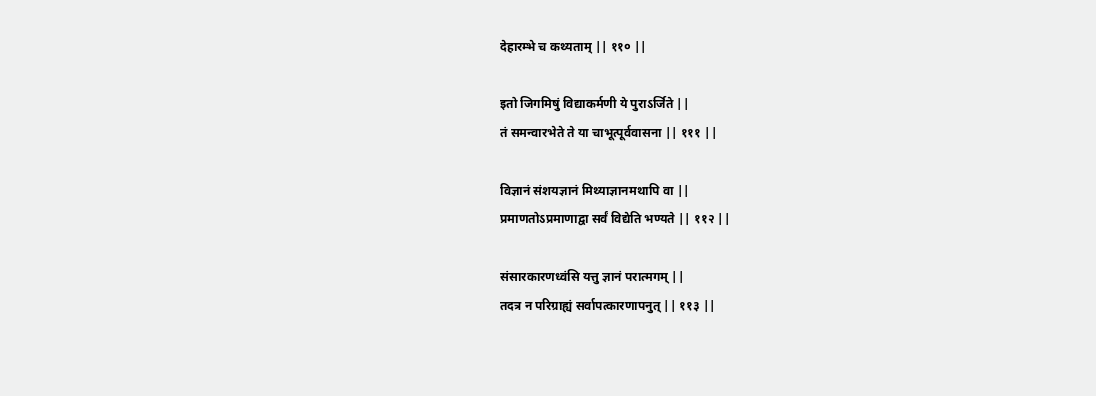देहारम्भे च कथ्यताम् || ११० ||

इतो जिगमिषुं विद्याकर्मणी ये पुराऽर्जिते ||
तं समन्वारभेते ते या चाभूत्पूर्ववासना || १११ ||

विज्ञानं संशयज्ञानं मिथ्याज्ञानमथापि वा ||
प्रमाणतोऽप्रमाणाद्वा सर्वं विद्येति भण्यते || ११२ ||

संसारकारणध्वंसि यत्तु ज्ञानं परात्मगम् ||
तदत्र न परिग्राह्यं सर्वापत्कारणापनुत् || ११३ ||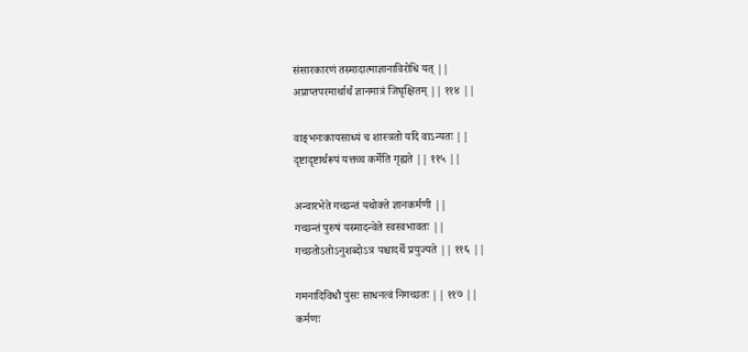संसारकारणं तस्मादात्माज्ञानाविरोधि यत् ||
अप्राप्तपरमार्थार्थं ज्ञानमात्रं जिघृक्षितम् || ११४ ||

वाङ्भनःकायसाध्यं च शास्त्रतो यदि वाऽन्यतः ||
दृष्टादृष्टार्थरूपं यत्तच्च कर्मेति गृह्यते || ११५ ||

अन्वारभेते गच्छन्तं यथोक्ते ज्ञानकर्मणी ||
गच्छन्तं पुरुषं यस्मादन्वेते स्वस्वभावतः ||
गच्छतोऽतोऽनुशब्दोऽत्र पश्चादर्थे प्रयुज्यते || ११६ ||

गमनादिविधौ पुंसः साधनत्वं निगच्छतः || ११७ ||
कर्मणः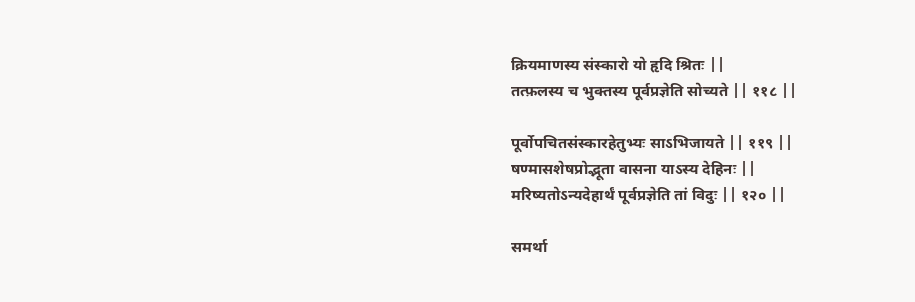क्रियमाणस्य संस्कारो यो हृदि श्रितः ||
तत्फ़लस्य च भुक्तस्य पूर्वप्रज्ञेति सोच्यते || ११८ ||

पूर्वोपचितसंस्कारहेतुभ्यः साऽभिजायते || ११९ ||
षण्मासशेषप्रोद्भूता वासना याऽस्य देहिनः ||
मरिष्यतोऽन्यदेहार्थं पूर्वप्रज्ञेति तां विदुः || १२० ||

समर्था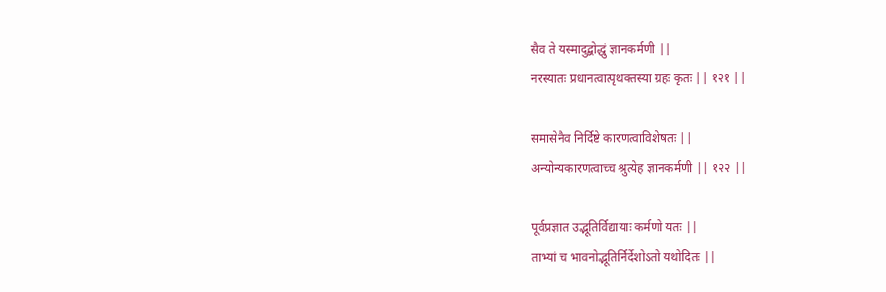सैव ते यस्मादुद्बोद्धुं ज्ञानकर्मणी ||
नरस्यातः प्रधानत्वात्पृथक्तस्या ग्रहः कृतः || १२१ ||

समासेनैव निर्दिष्टे कारणत्वाविशेषतः ||
अन्योन्यकारणत्वाच्च श्रुत्येह ज्ञानकर्मणी || १२२ ||

पूर्वप्रज्ञात उद्भूतिर्विद्यायाः कर्मणो यतः ||
ताभ्यां च भावनोद्भूतिर्निर्देशोऽतो यथोदितः ||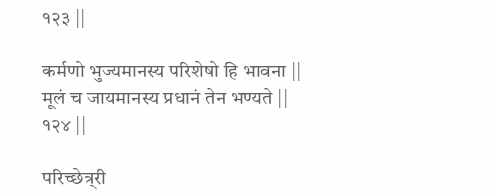१२३ ||

कर्मणो भुज्यमानस्य परिशेषो हि भावना ||
मूलं च जायमानस्य प्रधानं तेन भण्यते || १२४ ||

परिच्छेत्र्री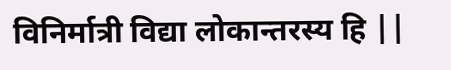विनिर्मात्री विद्या लोकान्तरस्य हि ||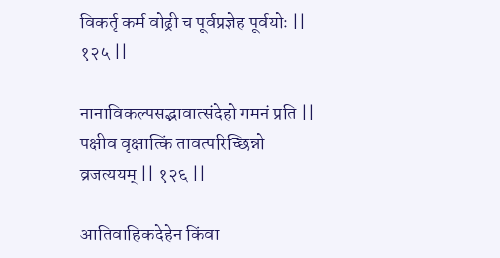विकर्तृ कर्म वोढ्री च पूर्वप्रज्ञेह पूर्वयोः || १२५ ||

नानाविकल्पसद्भावात्संदेहो गमनं प्रति ||
पक्षीव वृक्षात्किं तावत्परिच्छिन्नो व्रजत्ययम् || १२६ ||

आतिवाहिकदेहेन किंवा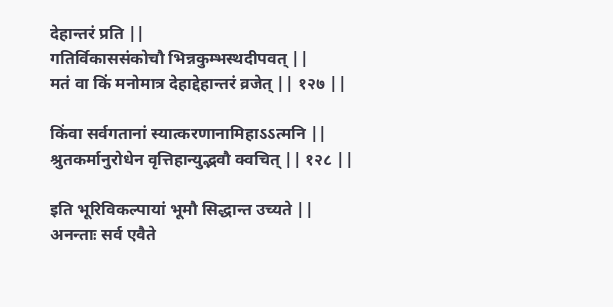देहान्तरं प्रति ||
गतिर्विकाससंकोचौ भिन्नकुम्भस्थदीपवत् ||
मतं वा किं मनोमात्र देहाद्देहान्तरं व्रजेत् || १२७ ||

किंवा सर्वगतानां स्यात्करणानामिहाऽऽत्मनि ||
श्रुतकर्मानुरोधेन वृत्तिहान्युद्भवौ क्वचित् || १२८ ||

इति भूरिविकल्पायां भूमौ सिद्धान्त उच्यते ||
अनन्ताः सर्व एवैते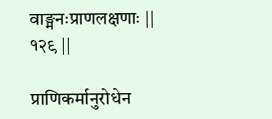वाङ्मनःप्राणलक्षणाः || १२९ ||

प्राणिकर्मानुरोधेन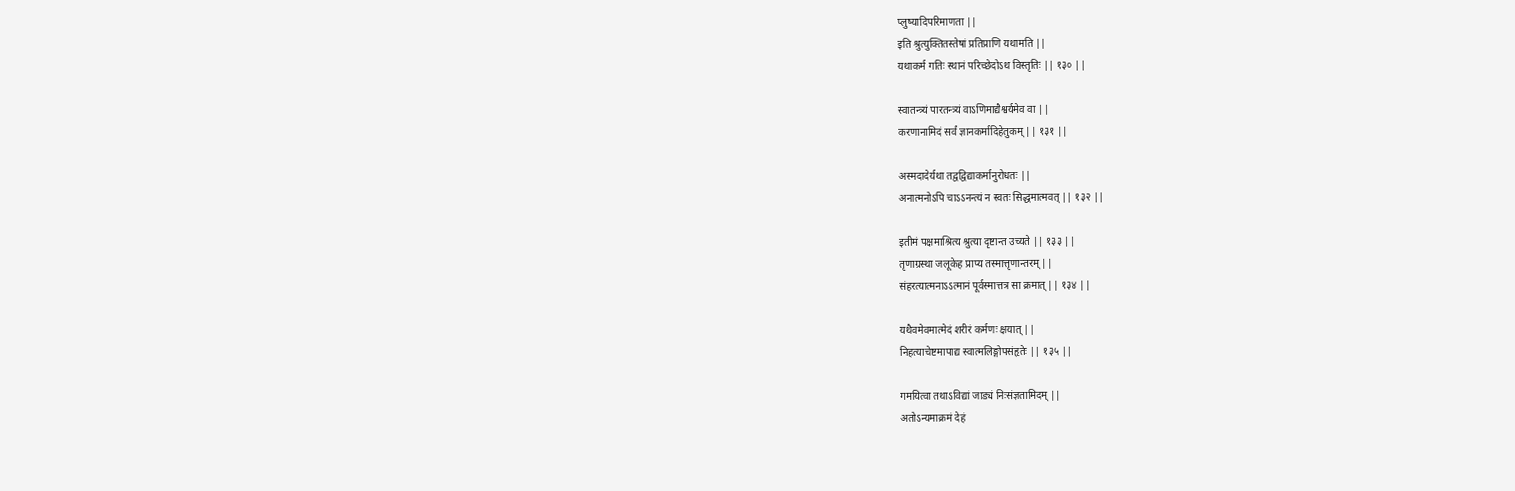प्लुष्यादिपरिमाणता ||
इति श्रुत्युक्तितस्तेषां प्रतिप्राणि यथामति ||
यथाकर्म गतिः स्थानं परिच्छेदोऽथ विस्तृतिः || १३० ||

स्वातन्त्र्यं पारतन्त्र्यं वाऽणिमाद्यैश्वर्यमेव वा ||
करणानामिदं सर्वं ज्ञानकर्मादिहेतुकम् || १३१ ||

अस्मदादेर्यथा तद्वद्विद्याकर्मानुरोधतः ||
अनात्मनोऽपि चाऽऽनन्त्यं न स्वतः सिद्धमात्मवत् || १३२ ||

इतीमं पक्षमाश्रित्य श्रुत्या दृष्टान्त उच्यते || १३३ ||
तृणाग्रस्था जलूकेह प्राप्य तस्मात्तृणान्तरम् ||
संहरत्यात्मनाऽऽत्मानं पूर्वस्मात्तत्र सा क्रमात् || १३४ ||

यथैवमेवमात्मेदं शरीरं कर्मणः क्षयात् ||
निहत्याचेष्टमापाद्य स्वात्मलिङ्गोपसंहृतेः || १३५ ||

गमयित्वा तथाऽविद्यां जाड्यं निःसंज्ञतामिदम् ||
अतोऽन्यमाक्रमं देहं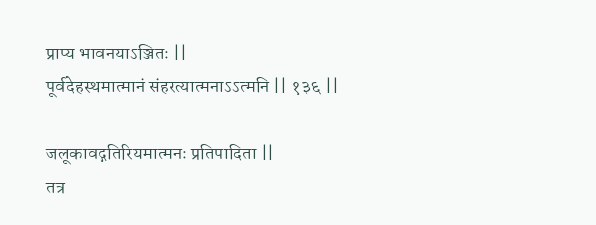प्राप्य भावनयाऽञ्जितः ||
पूर्वदेहस्थमात्मानं संहरत्यात्मनाऽऽत्मनि || १३६ ||

जलूकावद्गतिरियमात्मनः प्रतिपादिता ||
तत्र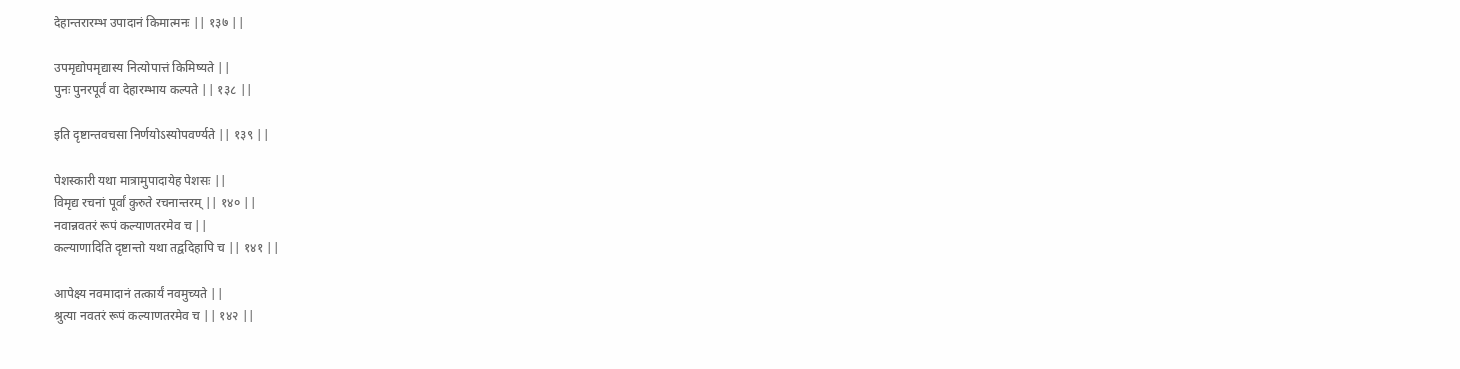देहान्तरारम्भ उपादानं किमात्मनः || १३७ ||

उपमृद्योपमृद्यास्य नित्योपात्तं किमिष्यते ||
पुनः पुनरपूर्वं वा देहारम्भाय कल्पते || १३८ ||

इति दृष्टान्तवचसा निर्णयोऽस्योपवर्ण्यते || १३९ ||

पेशस्कारी यथा मात्रामुपादायेह पेशसः ||
विमृद्य रचनां पूर्वां कुरुते रचनान्तरम् || १४० ||
नवान्नवतरं रूपं कल्याणतरमेव च ||
कल्याणादिति दृष्टान्तो यथा तद्वदिहापि च || १४१ ||

आपेक्ष्य नवमादानं तत्कार्यं नवमुच्यते ||
श्रुत्या नवतरं रूपं कल्याणतरमेव च || १४२ ||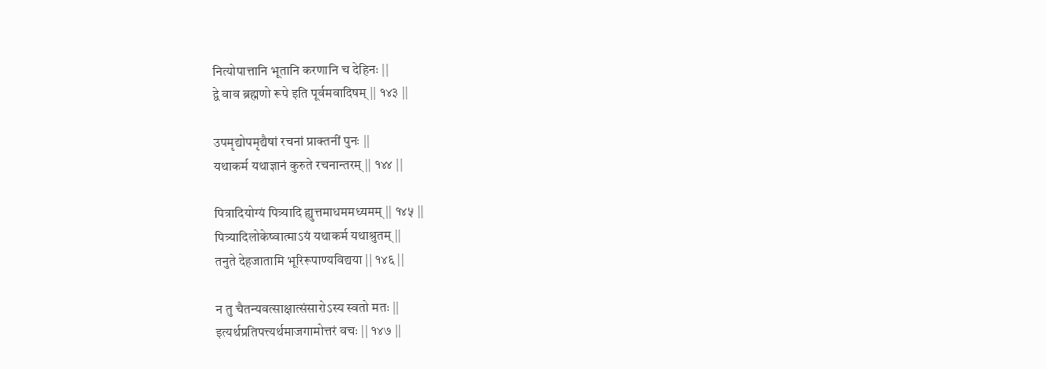नित्योपात्तानि भूतानि करणानि च देहिनः ||
द्वे वाव ब्रह्मणो रूपे इति पूर्वमवादिषम् || १४३ ||

उपमृद्योपमृद्यैषां रचनां प्राक्तनीं पुनः ||
यथाकर्म यथाज्ञानं कुरुते रचनान्तरम् || १४४ ||

पित्रादियोग्यं पित्र्यादि ह्युत्तमाधममध्यमम् || १४५ ||
पित्र्यादिलोकेष्वात्माऽयं यथाकर्म यथाश्रुतम् ||
तनुते देहजातामि भूरिरूपाण्यविद्यया || १४६ ||

न तु चैतन्यवत्साक्षात्संसारोऽस्य स्वतो मतः ||
इत्यर्थप्रतिपत्त्यर्थमाजगामोत्तरं वचः || १४७ ||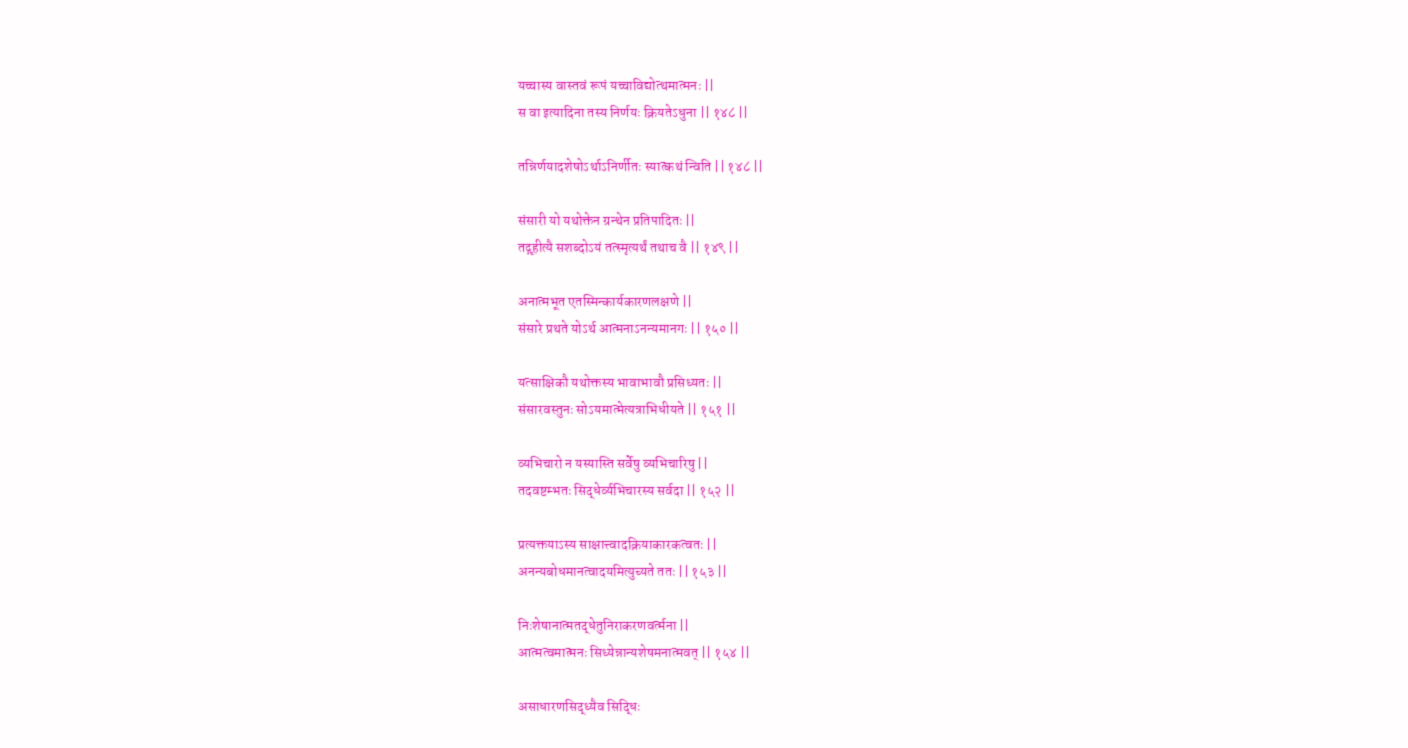यच्चास्य वास्तवं रूपं यच्चाविद्योत्थमात्मनः ||
स वा इत्यादिना तस्य निर्णयः क्रियतेऽधुना || १४८ ||

तन्निर्णयादशेषोऽर्थाऽनिर्णीतः स्यात्कथं न्विति || १४८ ||

संसारी यो यथोक्तेन ग्रन्थेन प्रतिपादितः ||
तद्गृहीत्यै सशब्दोऽयं तत्स्मृत्यर्थं तथाच वै || १४९ ||

अनात्मभूत एतस्मिन्कार्यकारणलक्षणे ||
संसारे प्रथते योऽर्थ आत्मनाऽनन्यमानगः || १५० ||

यत्साक्षिकौ यथोक्तस्य भावाभावौ प्रसिध्यतः ||
संसारवस्तुनः सोऽयमात्मेत्यत्राभिधीयते || १५१ ||

व्यभिचारो न यस्यास्ति सर्वेषु व्यभिचारिषु ||
तदवष्टम्भतः सिद्धेर्व्यभिचारस्य सर्वदा || १५२ ||

प्रत्यक्तयाऽस्य साक्षात्त्वादक्रियाकारकत्वतः ||
अनन्यबोधमानत्वादयमित्युच्यते ततः || १५३ ||

निःशेषानात्मतद्धेतुनिराकरणवर्त्मना ||
आत्मत्वमात्मनः सिध्येन्नान्यशेषमनात्मवत् || १५४ ||

असाधारणसिद्ध्यैव सिद्धिः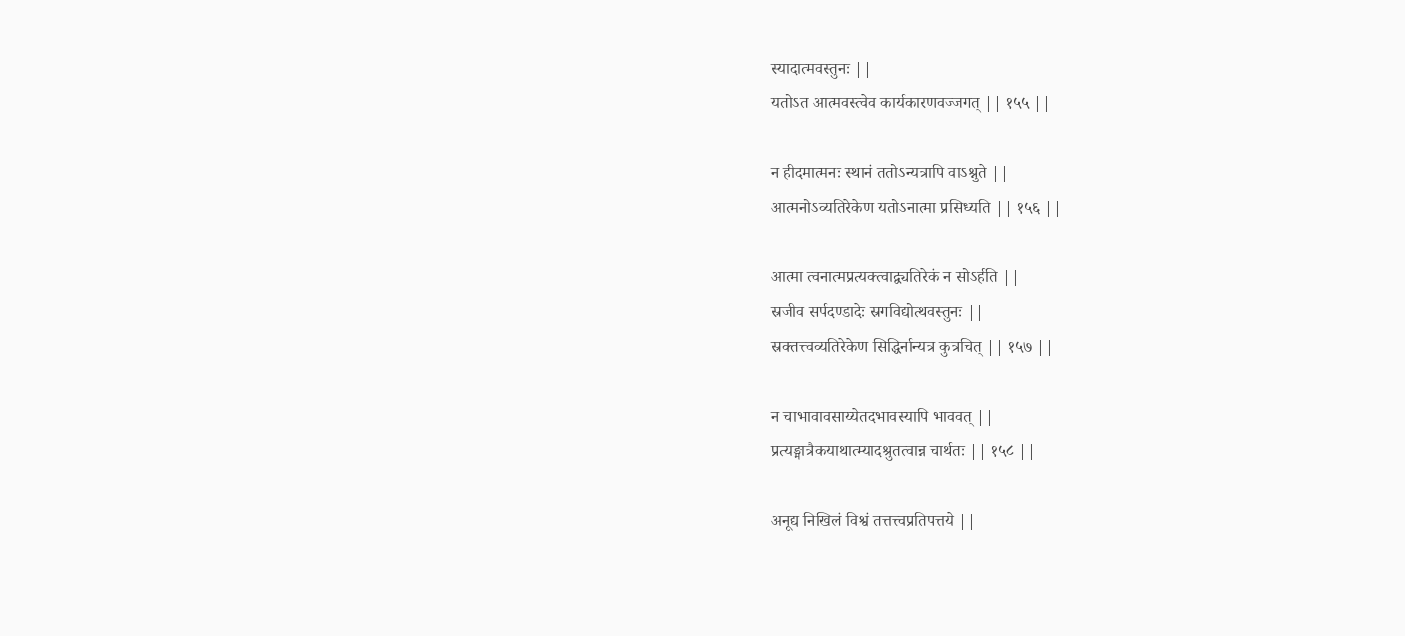स्यादात्मवस्तुनः ||
यतोऽत आत्मवस्त्वेव कार्यकारणवज्जगत् || १५५ ||

न हीदमात्मनः स्थानं ततोऽन्यत्रापि वाऽश्नुते ||
आत्मनोऽव्यतिरेकेण यतोऽनात्मा प्रसिध्यति || १५६ ||

आत्मा त्वनात्मप्रत्यक्त्वाद्व्यतिरेकं न सोऽर्हति ||
स्रजीव सर्पदण्डादेः स्रगविद्योत्थवस्तुनः ||
स्रक्तत्त्वव्यतिरेकेण सिद्धिर्नान्यत्र कुत्रचित् || १५७ ||

न चाभावावसाय्येतदभावस्यापि भाववत् ||
प्रत्यङ्मात्रैकयाथात्म्यादश्रुतत्वान्न चार्थतः || १५८ ||

अनूद्य निखिलं विश्वं तत्तत्त्वप्रतिपत्तये ||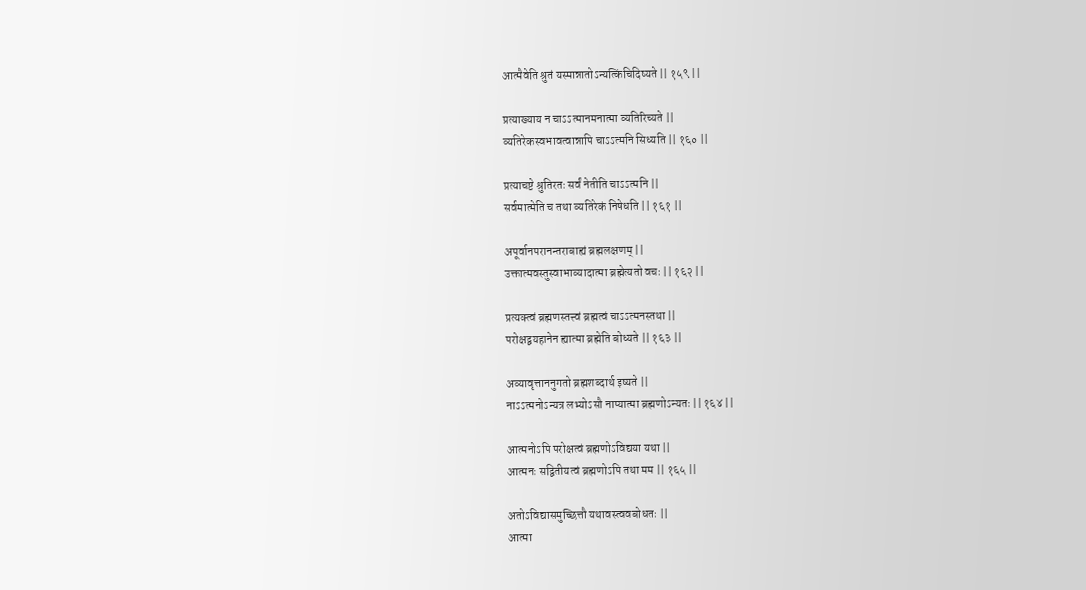आत्मैवेति श्रुतं यस्मान्नातोऽन्यत्किंचिदिष्यते || १५९ ||

प्रत्याख्याय न चाऽऽत्मानमनात्मा व्यतिरिच्यते ||
व्यतिरेकस्वभावत्वान्नापि चाऽऽत्मनि सिध्यति || १६० ||

प्रत्याचष्टे श्रुतिरतः सर्वं नेतीति चाऽऽत्मनि ||
सर्वमात्मेति च तथा व्यतिरेकं निषेधति || १६१ ||

अपूर्वानपरानन्तराबाह्यं ब्रह्मलक्षणम् ||
उक्तात्मवस्तुस्वाभाव्यादात्मा ब्रह्मेत्यतो वचः || १६२ ||

प्रत्यक्त्वं ब्रह्मणस्तत्त्वं ब्रह्मत्वं चाऽऽत्मनस्तथा ||
परोक्षद्वयहानेन ह्यात्मा ब्रह्मेति बोध्यते || १६३ ||

अव्यावृत्ताननुगतो ब्रह्मशब्दार्थ इष्यते ||
नाऽऽत्मनोऽन्यत्र लभ्योऽसौ नाप्यात्मा ब्रह्मणोऽन्यतः || १६४ ||

आत्मनोऽपि परोक्षत्वं ब्रह्मणोऽविद्यया यथा ||
आत्मनः सद्वितीयत्वं ब्रह्मणोऽपि तथा मम || १६५ ||

अतोऽविद्यासमुच्छित्तौ यथावस्त्ववबोधतः ||
आत्मा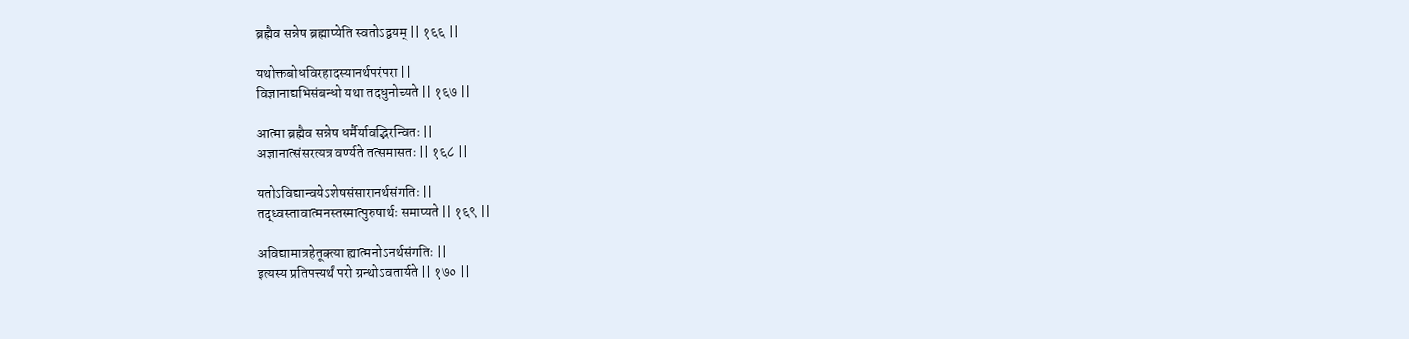ब्रह्मैव सन्नेष ब्रह्माप्येति स्वतोऽद्वयम् || १६६ ||

यथोक्तबोधविरहादस्यानर्थपरंपरा ||
विज्ञानाद्यभिसंबन्धो यथा तदधुनोच्यते || १६७ ||

आत्मा ब्रह्मैव सन्नेष धर्मैर्यावद्भिरन्वितः ||
अज्ञानात्संसरत्यत्र वर्ण्यते तत्समासतः || १६८ ||

यतोऽविद्यान्वयेऽशेषसंसारानर्थसंगतिः ||
तद्ध्वस्तावात्मनस्तस्मात्पुरुषार्थः समाप्यते || १६९ ||

अविद्यामात्रहेतूक्त्या ह्यात्मनोऽनर्थसंगतिः ||
इत्यस्य प्रतिपत्त्यर्थं परो ग्रन्थोऽवतार्यते || १७० ||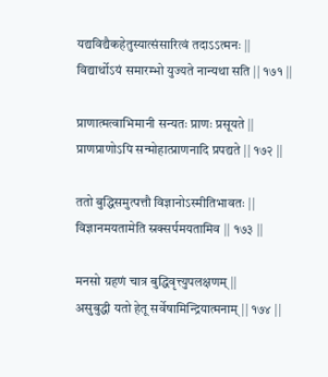यद्यविद्यैकहेतुस्यात्संसारित्वं तदाऽऽत्मनः ||
विद्यार्थोऽयं समारम्भो युज्यते नान्यथा सति || १७१ ||

प्राणात्मत्वाभिमानी सन्यतः प्राणः प्रसूयते ||
प्राणप्राणोऽपि सन्मोहात्प्राणनादि प्रपद्यते || १७२ ||

ततो बुद्धिसमुत्पत्तौ विज्ञानोऽस्मीतिभावतः ||
विज्ञानमयतामेति स्रक्सर्पमयतामिव || १७३ ||

मनसो ग्रहणं चात्र बुद्धिवृत्त्युपलक्षणम् ||
असुबुद्धी यतो हेतू सर्वेषामिन्द्रियात्मनाम् || १७४ ||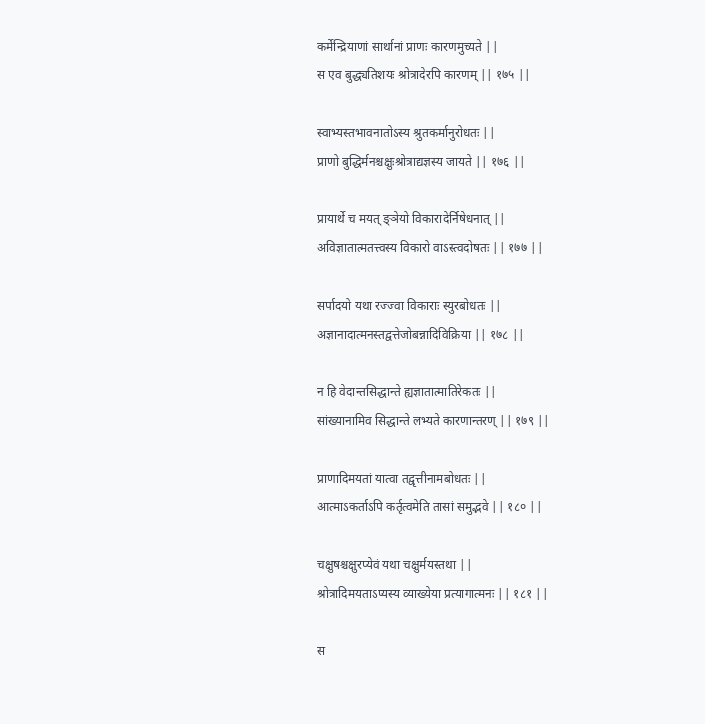कर्मेन्द्रियाणां सार्थानां प्राणः कारणमुच्यते ||
स एव बुद्ध्यतिशयः श्रोत्रादेरपि कारणम् || १७५ ||

स्वाभ्यस्तभावनातोऽस्य श्रुतकर्मानुरोधतः ||
प्राणो बुद्धिर्मनश्चक्षुःश्रोत्राद्यज्ञस्य जायते || १७६ ||

प्रायार्थे च मयत् ङ्ञेयो विकारादेर्निषेधनात् ||
अविज्ञातात्मतत्त्वस्य विकारो वाऽस्त्वदोषतः || १७७ ||

सर्पादयो यथा रज्ज्वा विकाराः स्युरबोधतः ||
अज्ञानादात्मनस्तद्वत्तेजोबन्नादिविक्रिया || १७८ ||

न हि वेदान्तसिद्धान्ते ह्यज्ञातात्मातिरेकतः ||
सांख्यानामिव सिद्धान्ते लभ्यते कारणान्तरण् || १७९ ||

प्राणादिमयतां यात्वा तद्वृत्तीनामबोधतः ||
आत्माऽकर्ताऽपि कर्तृत्वमेति तासां समुद्भवे || १८० ||

चक्षुषश्चक्षुरप्येवं यथा चक्षुर्मयस्तथा ||
श्रोत्रादिमयताऽप्यस्य व्याख्येया प्रत्यागात्मनः || १८१ ||

स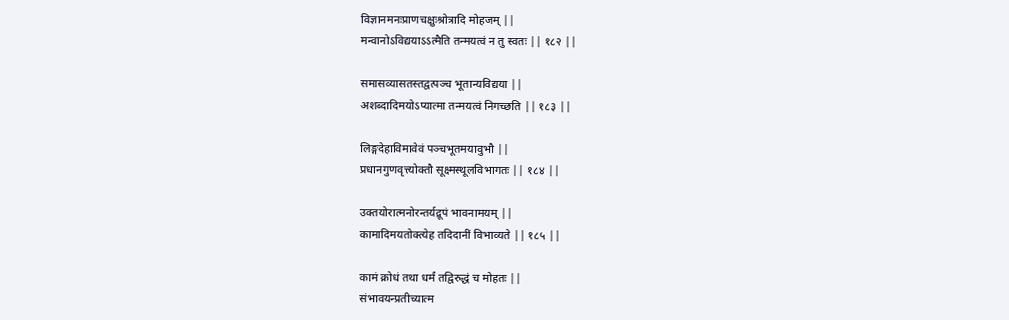विज्ञानमनःप्राणचक्षुःश्रोत्रादि मोहजम् ||
मन्वानोऽविद्ययाऽऽत्मैति तन्मयत्वं न तु स्वतः || १८२ ||

समासव्यासतस्तद्वत्पञ्च भूतान्यविद्यया ||
अशब्दादिमयोऽप्यात्मा तन्मयत्वं निगच्छति || १८३ ||

लिङ्गदेहाविमावेवं पञ्चभूतमयावुभौ ||
प्रधानगुणवृत्त्योक्तौ सूक्ष्मस्थूलविभागतः || १८४ ||

उक्तयोरात्मनोरन्तर्यद्रूपं भावनामयम् ||
कामादिमयतोक्त्येह तदिदानीं विभाव्यते || १८५ ||

कामं क्रोधं तथा धर्मं तद्विरुद्धं च मोहतः ||
संभावयन्प्रतीच्यात्म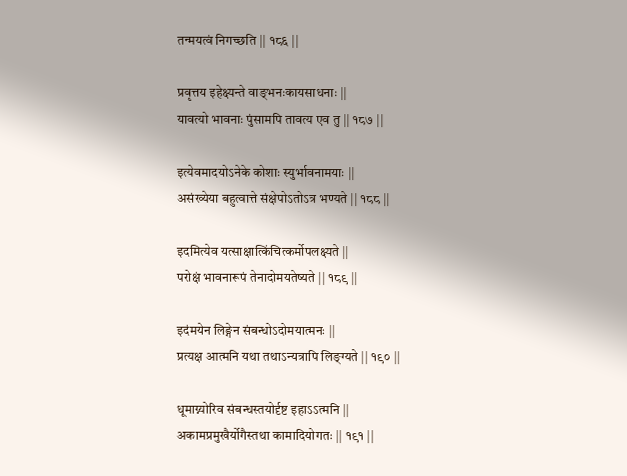तन्मयत्वं निगच्छति || १८६ ||

प्रवृत्तय इहेक्ष्यन्ते वाङ्भनःकायसाधनाः ||
यावत्यो भावनाः पुंसामपि तावत्य एव तु || १८७ ||

इत्येवमादयोऽनेके कोशाः स्युर्भावनामयाः ||
असंख्येया बहुत्वात्ते संक्षेपोऽतोऽत्र भण्यते || १८८ ||

इदमित्येव यत्साक्षात्किंचित्कर्मोपलक्ष्यते ||
परोक्षं भावनारूपं तेनादोमयतेष्यते || १८९ ||

इदंमयेन लिङ्गेन संबन्धोऽदोमयात्मनः ||
प्रत्यक्ष आत्मनि यथा तथाऽन्यत्रापि लिङ्ग्यते || १९० ||

धूमाग्न्योरिव संबन्धस्तयोर्दृष्ट इहाऽऽत्मनि ||
अकामप्रमुखैर्योगैस्तथा कामादियोगतः || १९१ ||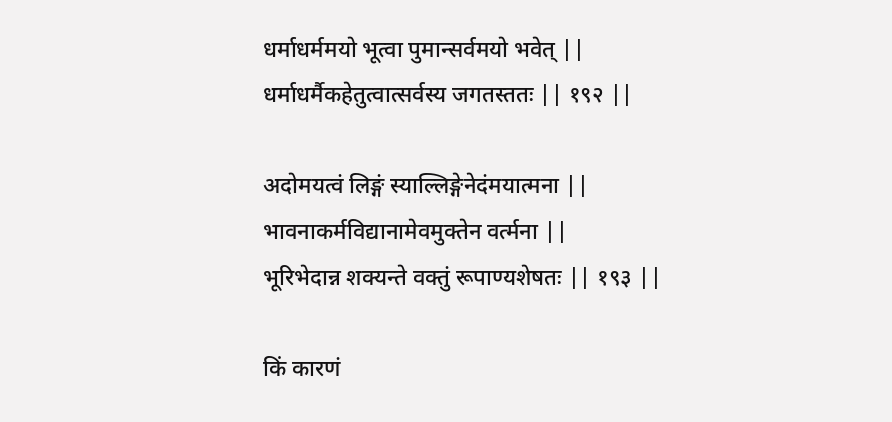धर्माधर्ममयो भूत्वा पुमान्सर्वमयो भवेत् ||
धर्माधर्मैकहेतुत्वात्सर्वस्य जगतस्ततः || १९२ ||

अदोमयत्वं लिङ्गं स्याल्लिङ्गेनेदंमयात्मना ||
भावनाकर्मविद्यानामेवमुक्तेन वर्त्मना ||
भूरिभेदान्न शक्यन्ते वक्तुं रूपाण्यशेषतः || १९३ ||

किं कारणं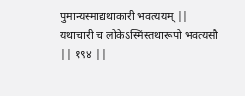पुमान्यस्माद्यथाकारी भवत्ययम् ||
यथाचारी च लोकेऽस्मिंस्तथारूपो भवत्यसौ || १९४ ||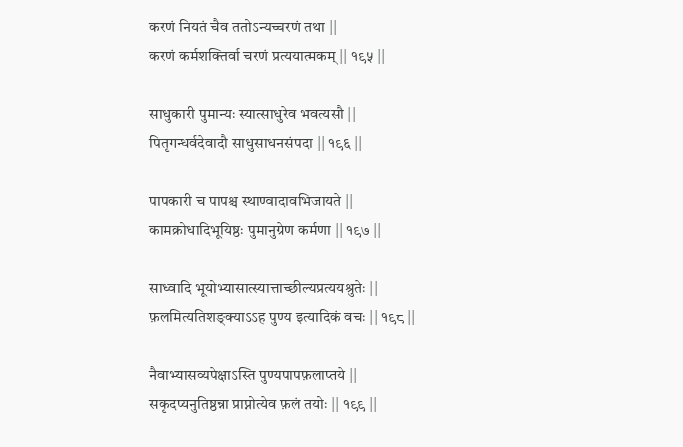करणं नियतं चैव ततोऽन्यच्चरणं तथा ||
करणं कर्मशक्तिर्वा चरणं प्रत्ययात्मकम् || १९५ ||

साधुकारी पुमान्यः स्यात्साधुरेव भवत्यसौ ||
पितृगन्धर्वदेवादौ साधुसाधनसंपदा || १९६ ||

पापकारी च पापश्च स्थाण्वादावभिजायते ||
कामक्रोधादिभूयिष्ठः पुमानुग्रेण कर्मणा || १९७ ||

साध्वादि भूयोभ्यासात्स्यात्ताच्छील्यप्रत्ययश्रुतेः ||
फ़लमित्यतिशङ्क्याऽऽह पुण्य इत्यादिकं वचः || १९८ ||

नैवाभ्यासव्यपेक्षाऽस्ति पुण्यपापफ़लाप्तये ||
सकृदप्यनुतिष्ठन्ना प्राप्नोत्येव फ़लं तयोः || १९९ ||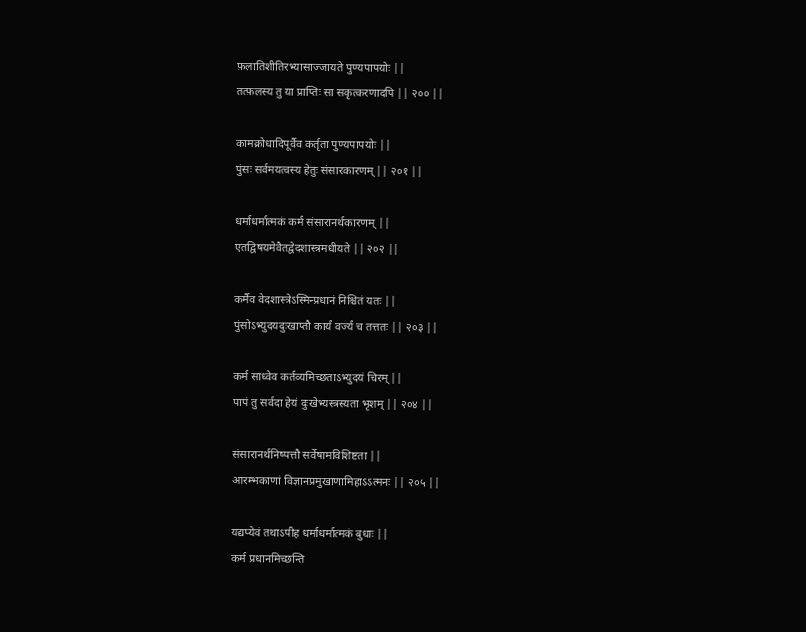फ़लातिशीतिरभ्यासाज्जायते पुण्यपापयोः ||
तत्फ़लस्य तु या प्राप्तिः सा सकृत्करणादपि || २०० ||

कामक्रोधादिपूर्वैव कर्तृता पुण्यपापयोः ||
पुंसः सर्वमयत्वस्य हेतुः संसारकारणम् || २०१ ||

धर्माधर्मात्मकं कर्म संसारानर्थकारणम् ||
एतद्विषयमेवैतद्वेदशास्त्रमधीयते || २०२ ||

कर्मैव वेदशास्त्रेऽस्मिन्प्रधानं निश्चितं यतः ||
पुंसोऽभ्युदयदुःखाप्तौ कार्यं वर्ज्यं च तत्ततः || २०३ ||

कर्म साध्वेव कर्तव्यमिच्छताऽभ्युदयं चिरम् ||
पापं तु सर्वदा हेयं दुःखेभ्यस्त्रस्यता भृशम् || २०४ ||

संसारानर्थनिष्पत्तौ सर्वेषामविशिष्टता ||
आरम्भकाणां विज्ञानप्रमुखाणामिहाऽऽत्मनः || २०५ ||

यद्यप्येवं तथाऽपीह धर्माधर्मात्मकं बुधाः ||
कर्म प्रधानमिच्छन्ति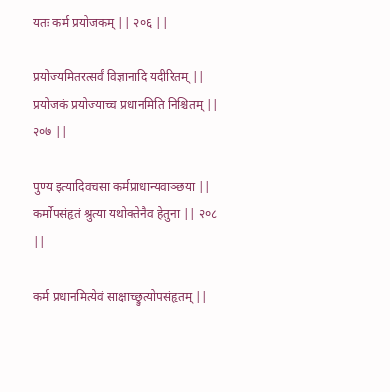यतः कर्म प्रयोजकम् || २०६ ||

प्रयोज्यमितरत्सर्वं विज्ञानादि यदीरितम् ||
प्रयोजकं प्रयोज्याच्च प्रधानमिति निश्चितम् || २०७ ||

पुण्य इत्यादिवचसा कर्मप्राधान्यवाञ्छया ||
कर्मोपसंहृतं श्रुत्या यथोक्तेनैव हेतुना || २०८ ||

कर्म प्रधानमित्येवं साक्षाच्छ्रुत्योपसंहृतम् ||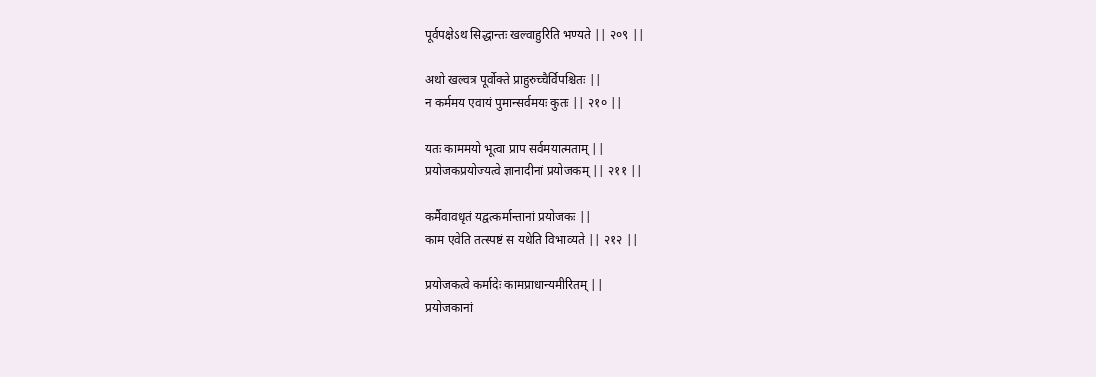पूर्वपक्षेऽथ सिद्धान्तः खल्वाहुरिति भण्यते || २०९ ||

अथो खल्वत्र पूर्वोक्ते प्राहुरुच्चैर्विपश्चितः ||
न कर्ममय एवायं पुमान्सर्वमयः कुतः || २१० ||

यतः काममयो भूत्वा प्राप सर्वमयात्मताम् ||
प्रयोजकप्रयोज्यत्वे ज्ञानादीनां प्रयोजकम् || २११ ||

कर्मैवावधृतं यद्वत्कर्मान्तानां प्रयोजकः ||
काम एवेति तत्स्पष्टं स यथेति विभाव्यते || २१२ ||

प्रयोजकत्वे कर्मादेः कामप्राधान्यमीरितम् ||
प्रयोजकानां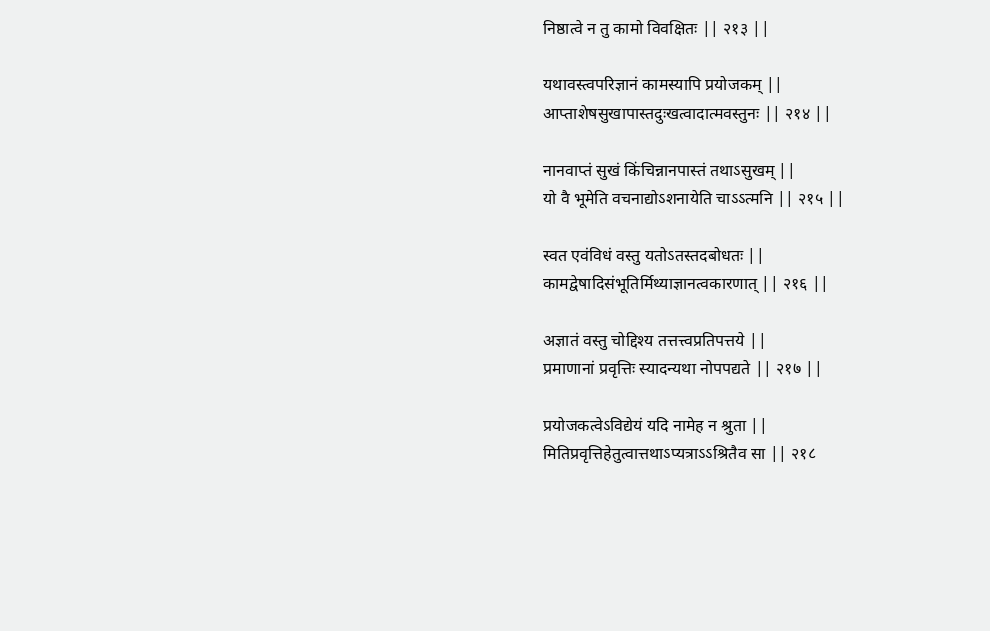निष्ठात्वे न तु कामो विवक्षितः || २१३ ||

यथावस्त्वपरिज्ञानं कामस्यापि प्रयोजकम् ||
आप्ताशेषसुखापास्तदुःखत्वादात्मवस्तुनः || २१४ ||

नानवाप्तं सुखं किंचिन्नानपास्तं तथाऽसुखम् ||
यो वै भूमेति वचनाद्योऽशनायेति चाऽऽत्मनि || २१५ ||

स्वत एवंविधं वस्तु यतोऽतस्तदबोधतः ||
कामद्वेषादिसंभूतिर्मिथ्याज्ञानत्वकारणात् || २१६ ||

अज्ञातं वस्तु चोद्दिश्य तत्तत्त्वप्रतिपत्तये ||
प्रमाणानां प्रवृत्तिः स्यादन्यथा नोपपद्यते || २१७ ||

प्रयोजकत्वेऽविद्येयं यदि नामेह न श्रुता ||
मितिप्रवृत्तिहेतुत्वात्तथाऽप्यत्राऽऽश्रितैव सा || २१८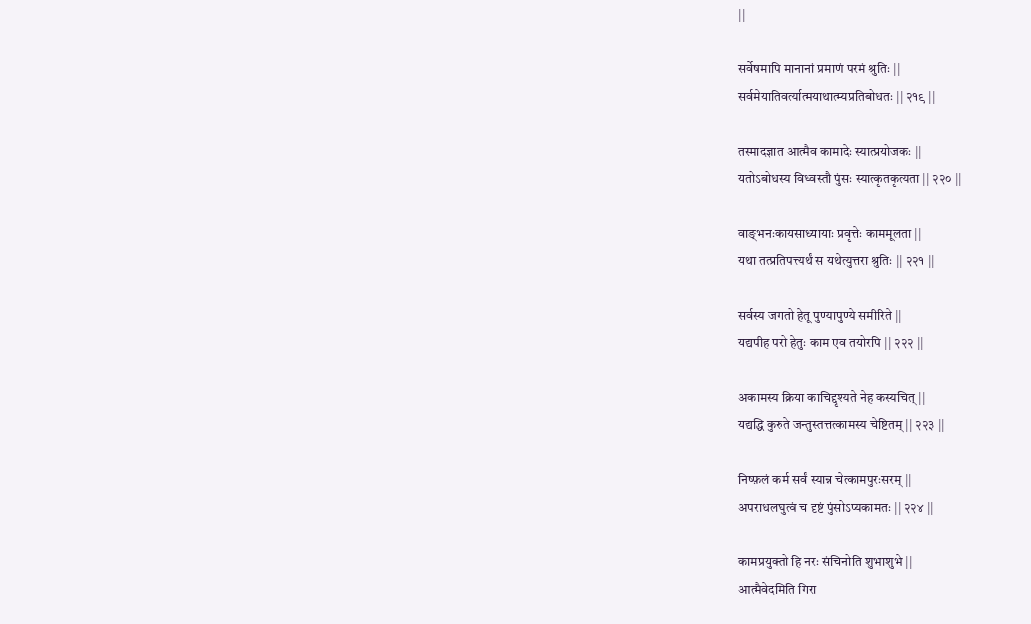||

सर्वेषमापि मानानां प्रमाणं परमं श्रुतिः ||
सर्वमेयातिवर्त्यात्मयाथात्म्यप्रतिबोधतः || २१९ ||

तस्मादज्ञात आत्मैव कामादेः स्यात्प्रयोजकः ||
यतोऽबोधस्य विध्वस्तौ पुंसः स्यात्कृतकृत्यता || २२० ||

वाङ्भनःकायसाध्यायाः प्रवृत्तेः काममूलता ||
यथा तत्प्रतिपत्त्यर्थं स यथेत्युत्तरा श्रुतिः || २२१ ||

सर्वस्य जगतो हेतू पुण्यापुण्ये समीरिते ||
यद्यपीह परो हेतुः काम एव तयोरपि || २२२ ||

अकामस्य क्रिया काचिद्दृश्यते नेह कस्यचित् ||
यद्यद्धि कुरुते जन्तुस्तत्तत्कामस्य चेष्टितम् || २२३ ||

निष्फ़लं कर्म सर्वं स्यान्न चेत्कामपुरःसरम् ||
अपराधलघुत्वं च दृष्टं पुंसोऽप्यकामतः || २२४ ||

कामप्रयुक्तो हि नरः संचिनोति शुभाशुभे ||
आत्मैवेदमिति गिरा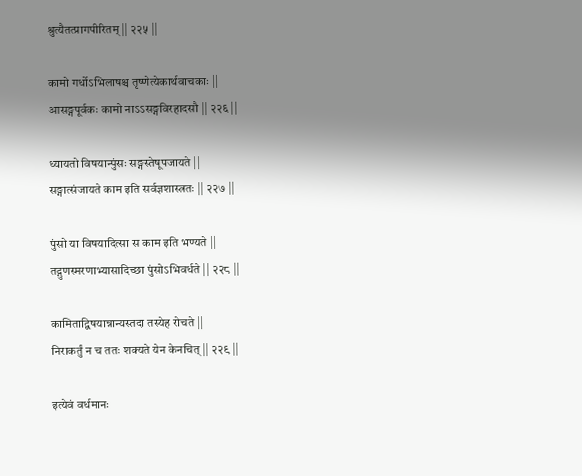श्रुत्यैतत्प्रागपीरितम् || २२५ ||

कामो गर्धोऽभिलाषश्च तृष्णेत्येकार्थवाचकाः ||
आसङ्गपूर्वकः कामो नाऽऽसङ्गविरहादसौ || २२६ ||

ध्यायतो विषयान्पुंसः सङ्गस्तेषूपजायते ||
सङ्गात्संजायते काम इति सर्वज्ञशास्त्रतः || २२७ ||

पुंसो या विषयादित्सा स काम इति भण्यते ||
तद्गुणस्मरणाभ्यासादिच्छा पुंसोऽभिवर्धते || २२८ ||

कामिताद्विषयान्नान्यस्तदा तस्येह रोचते ||
निराकर्तुं न च ततः शक्यते येन केनचित् || २२९ ||

इत्येवं वर्धमानः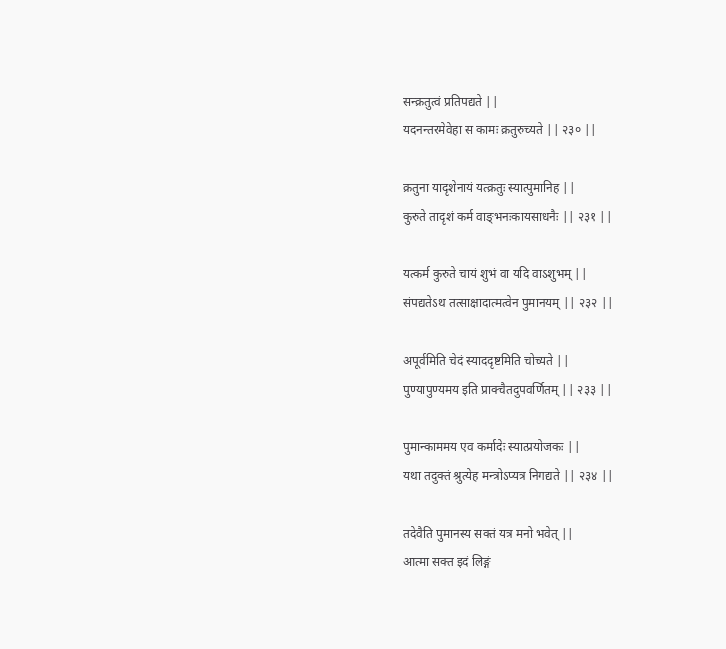सन्क्रतुत्वं प्रतिपद्यते ||
यदनन्तरमेवेहा स कामः क्रतुरुच्यते || २३० ||

क्रतुना यादृशेनायं यत्क्रतुः स्यात्पुमानिह ||
कुरुते तादृशं कर्म वाङ्भनःकायसाधनैः || २३१ ||

यत्कर्म कुरुते चायं शुभं वा यदि वाऽशुभम् ||
संपद्यतेऽथ तत्साक्षादात्मत्वेन पुमानयम् || २३२ ||

अपूर्वमिति चेदं स्याददृष्टमिति चोच्यते ||
पुण्यापुण्यमय इति प्राक्चैतदुपवर्णितम् || २३३ ||

पुमान्काममय एव कर्मादेः स्यात्प्रयोजकः ||
यथा तदुक्तं श्रुत्येह मन्त्रोऽप्यत्र निगद्यते || २३४ ||

तदेवैति पुमानस्य सक्तं यत्र मनो भवेत् ||
आत्मा सक्त इदं लिङ्गं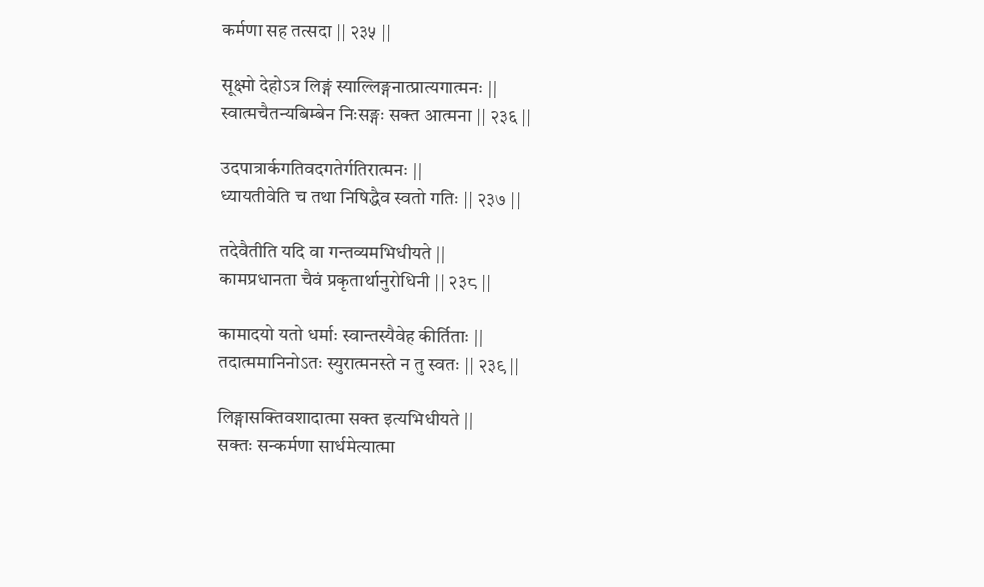कर्मणा सह तत्सदा || २३५ ||

सूक्ष्मो देहोऽत्र लिङ्गं स्याल्लिङ्गनात्प्रात्यगात्मनः ||
स्वात्मचैतन्यबिम्बेन निःसङ्गः सक्त आत्मना || २३६ ||

उदपात्रार्कगतिवदगतेर्गतिरात्मनः ||
ध्यायतीवेति च तथा निषिद्धैव स्वतो गतिः || २३७ ||

तदेवैतीति यदि वा गन्तव्यमभिधीयते ||
कामप्रधानता चैवं प्रकृतार्थानुरोधिनी || २३८ ||

कामादयो यतो धर्माः स्वान्तस्यैवेह कीर्तिताः ||
तदात्ममानिनोऽतः स्युरात्मनस्ते न तु स्वतः || २३९ ||

लिङ्गासक्तिवशादात्मा सक्त इत्यभिधीयते ||
सक्तः सन्कर्मणा सार्धमेत्यात्मा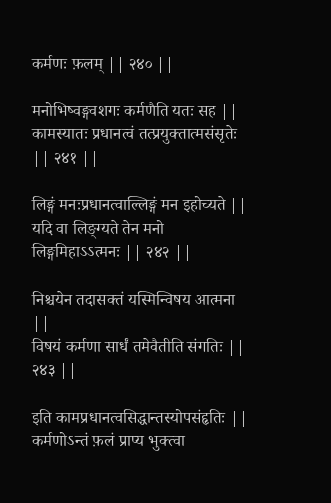कर्मणः फ़लम् || २४० ||

मनोभिष्वङ्गवशगः कर्मणैति यतः सह ||
कामस्यातः प्रधानत्वं तत्प्रयुक्तात्मसंसृतेः || २४१ ||

लिङ्गं मनःप्रधानत्वाल्लिङ्गं मन इहोच्यते ||
यदि वा लिङ्ग्यते तेन मनो लिङ्गमिहाऽऽत्मनः || २४२ ||

निश्चयेन तदासक्तं यस्मिन्विषय आत्मना ||
विषयं कर्मणा सार्धं तमेवैतीति संगतिः || २४३ ||

इति कामप्रधानत्वसिद्धान्तस्योपसंहृतिः ||
कर्मणोऽन्तं फ़लं प्राप्य भुक्त्वा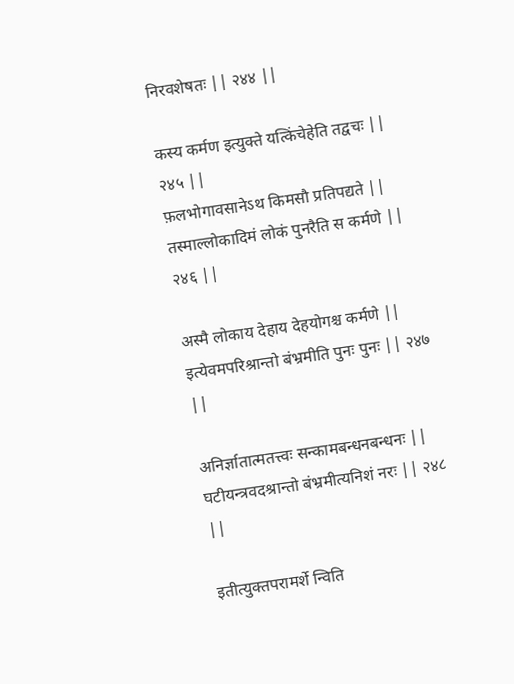निरवशेषतः || २४४ ||

कस्य कर्मण इत्युक्ते यत्किंचेहेति तद्वचः || २४५ ||
फ़लभोगावसानेऽथ किमसौ प्रतिपद्यते ||
तस्माल्लोकादिमं लोकं पुनरैति स कर्मणे || २४६ ||

अस्मै लोकाय देहाय देहयोगश्च कर्मणे ||
इत्येवमपरिश्रान्तो बंभ्रमीति पुनः पुनः || २४७ ||

अनिर्ज्ञातात्मतत्त्वः सन्कामबन्धनबन्धनः ||
घटीयन्त्रवदश्रान्तो बंभ्रमीत्यनिशं नरः || २४८ ||

इतीत्युक्तपरामर्शे न्विति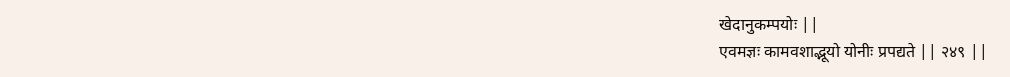खेदानुकम्पयोः ||
एवमज्ञः कामवशाद्भूयो योनीः प्रपद्यते || २४९ ||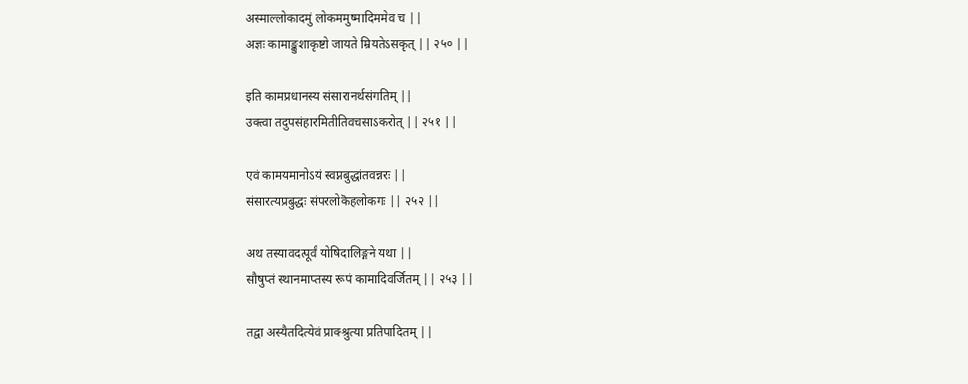अस्माल्लोकादमुं लोकममुष्मादिममेव च ||
अज्ञः कामाङ्कुशाकृष्टो जायते म्रियतेऽसकृत् || २५० ||

इति कामप्रधानस्य संसारानर्थसंगतिम् ||
उक्त्वा तदुपसंहारमितीतिवचसाऽकरोत् || २५१ ||

एवं कामयमानोऽयं स्वप्नबुद्धांतवन्नरः ||
संसारत्यप्रबुद्धः संपरलोकॆहलोकगः || २५२ ||

अथ तस्यावदत्पूर्वं योषिदालिङ्गने यथा ||
सौषुप्तं स्थानमाप्तस्य रूपं कामादिवर्जितम् || २५३ ||

तद्वा अस्यैतदित्येवं प्राक्श्रुत्या प्रतिपादितम् ||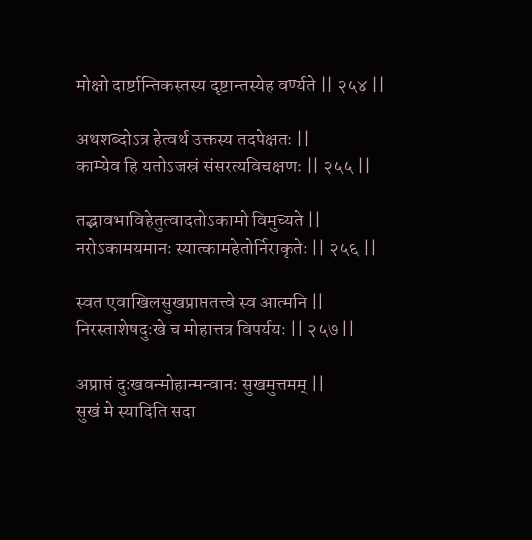मोक्षो दार्ष्टान्तिकस्तस्य दृष्टान्तस्येह वर्ण्यते || २५४ ||

अथशब्दोऽत्र हेत्वर्थ उक्तस्य तदपेक्षतः ||
काम्येव हि यतोऽजस्रं संसरत्यविचक्षणः || २५५ ||

तद्भावभाविहेतुत्वादतोऽकामो विमुच्यते ||
नरोऽकामयमानः स्यात्कामहेतोर्निराकृतेः || २५६ ||

स्वत एवाखिलसुखप्राप्ततत्त्वे स्व आत्मनि ||
निरस्ताशेषदुःखे च मोहात्तत्र विपर्ययः || २५७ ||

अप्राप्तं दुःखवन्मोहान्मन्वानः सुखमुत्तमम् ||
सुखं मे स्यादिति सदा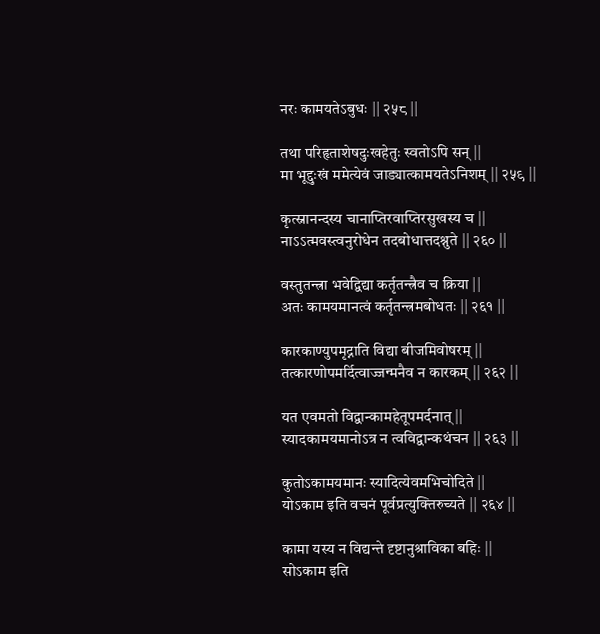नरः कामयतेऽबुधः || २५८ ||

तथा परिहृताशेषदुःखहेतुः स्वतोऽपि सन् ||
मा भूद्दुःखं ममेत्येवं जाड्यात्कामयतेऽनिशम् || २५९ ||

कृत्स्नानन्दस्य चानाप्तिरवाप्तिरसुखस्य च ||
नाऽऽत्मवस्त्वनुरोधेन तदबोधात्तदश्नुते || २६० ||

वस्तुतन्त्रा भवेद्विद्या कर्तृतन्त्रैव च क्रिया ||
अतः कामयमानत्वं कर्तृतन्त्रमबोधतः || २६१ ||

कारकाण्युपमृद्नाति विद्या बीजमिवोषरम् ||
तत्कारणोपमर्दित्वाज्जन्मनैव न कारकम् || २६२ ||

यत एवमतो विद्वान्कामहेतूपमर्दनात् ||
स्यादकामयमानोऽत्र न त्वविद्वान्कथंचन || २६३ ||

कुतोऽकामयमानः स्यादित्येवमभिचोदिते ||
योऽकाम इति वचनं पूर्वप्रत्युक्तिरुच्यते || २६४ ||

कामा यस्य न विद्यन्ते दृष्टानुश्राविका बहिः ||
सोऽकाम इति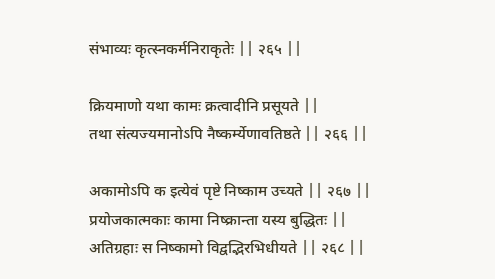संभाव्यः कृत्स्नकर्मनिराकृतेः || २६५ ||

क्रियमाणो यथा कामः क्रत्वादीनि प्रसूयते ||
तथा संत्यज्यमानोऽपि नैष्कर्म्येणावतिष्ठते || २६६ ||

अकामोऽपि क इत्येवं पृष्टे निष्काम उच्यते || २६७ ||
प्रयोजकात्मकाः कामा निष्क्रान्ता यस्य बुद्धितः ||
अतिग्रहाः स निष्कामो विद्वद्भिरभिधीयते || २६८ ||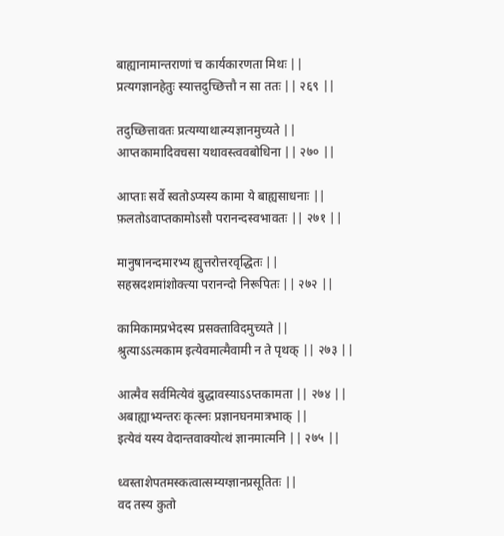बाह्यानामान्तराणां च कार्यकारणता मिथः ||
प्रत्यगज्ञानहेतुः स्यात्तदुच्छित्तौ न सा ततः || २६९ ||

तदुच्छित्तावतः प्रत्यग्याथात्म्यज्ञानमुच्यते ||
आप्तकामादिवचसा यथावस्त्ववबोधिना || २७० ||

आप्ताः सर्वे स्वतोऽप्यस्य कामा ये बाह्यसाधनाः ||
फ़लतोऽवाप्तकामोऽसौ परानन्दस्वभावतः || २७१ ||

मानुषानन्दमारभ्य ह्युत्तरोत्तरवृद्धितः ||
सहस्रदशमांशोक्त्या परानन्दो निरूपितः || २७२ ||

कामिकामप्रभेदस्य प्रसक्ताविदमुच्यते ||
श्रुत्याऽऽत्मकाम इत्येवमात्मैवामी न ते पृथक् || २७३ ||

आत्मैव सर्वमित्येवं बुद्धावस्याऽऽप्तकामता || २७४ ||
अबाह्याभ्यन्तरः कृत्स्नः प्रज्ञानघनमात्रभाक् ||
इत्येवं यस्य वेदान्तवाक्योत्थं ज्ञानमात्मनि || २७५ ||

ध्वस्ताशेपतमस्कत्वात्सम्यग्ज्ञानप्रसूतितः ||
वद तस्य कुतो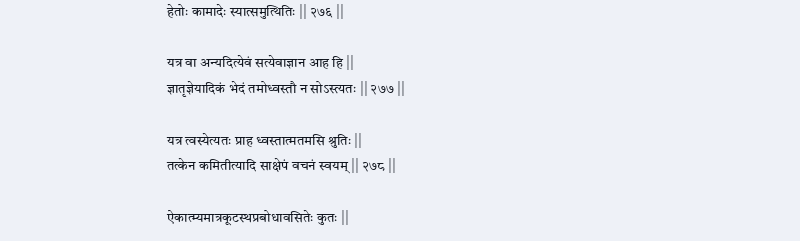हेतोः कामादेः स्यात्समुत्थितिः || २७६ ||

यत्र वा अन्यदित्येवं सत्येवाज्ञान आह हि ||
ज्ञातृज्ञेयादिकं भेदं तमोध्वस्तौ न सोऽस्त्यतः || २७७ ||

यत्र त्वस्येत्यतः प्राह ध्वस्तात्मतमसि श्रुतिः ||
तत्केन कमितीत्यादि साक्षेपं वचनं स्वयम् || २७८ ||

ऐकात्म्यमात्रकूटस्थप्रबोधावसितेः कुतः ||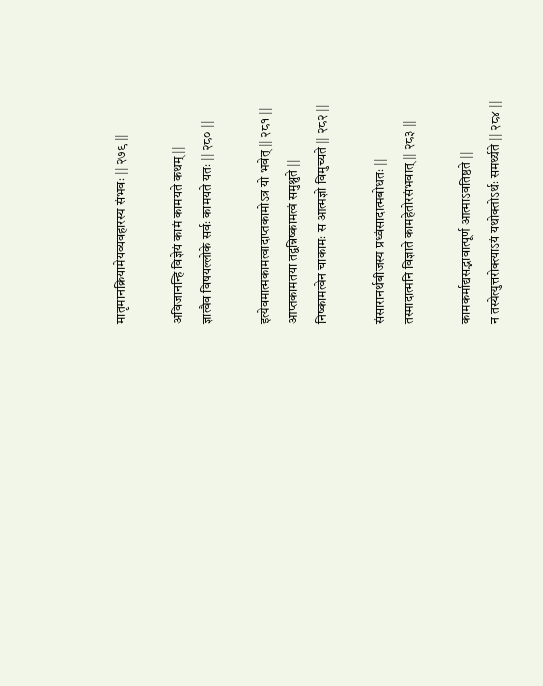मातृमानक्रियामेयव्यवहारस्य संभवः || २७९ ||

अविजानन्हि विज्ञेयं कामं कामयते कथम् ||
ज्ञात्वैव विषयल्लोके सर्वः कामयते यतः || २८० ||

इत्येवमात्मकामत्वादाप्तकामोऽत्र यो भवेत् || २८१ ||
आप्तकामतया तद्वन्निष्कामत्वं समुश्नुते ||
निष्कामत्वेन चाकामः स आत्मज्ञो विमुच्यते || २८२ ||

संसारानर्थबीजस्य प्रध्वंसादात्मबोधतः ||
तस्मादात्मनि विज्ञाते कामहेतोरसंभवात् || २८३ ||

कामकर्माद्यसद्भावात्पूर्ण आत्माऽवतिष्ठते ||
न तस्येत्युत्तरोक्त्याऽयं यथोक्तोऽर्थः समर्थ्यते || २८४ ||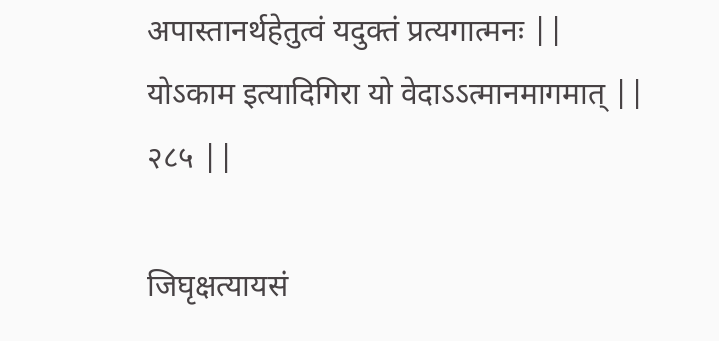अपास्तानर्थहेतुत्वं यदुक्तं प्रत्यगात्मनः ||
योऽकाम इत्यादिगिरा यो वेदाऽऽत्मानमागमात् || २८५ ||

जिघृक्षत्यायसं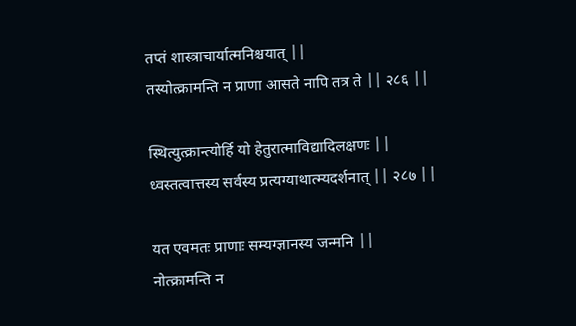तप्तं शास्त्राचार्यात्मनिश्चयात् ||
तस्योत्क्रामन्ति न प्राणा आसते नापि तत्र ते || २८६ ||

स्थित्युत्क्रान्त्योर्हि यो हेतुरात्माविद्यादिलक्षणः ||
ध्वस्तत्वात्तस्य सर्वस्य प्रत्यग्याथात्म्यदर्शनात् || २८७ ||

यत एवमतः प्राणाः सम्यग्ज्ञानस्य जन्मनि ||
नोत्क्रामन्ति न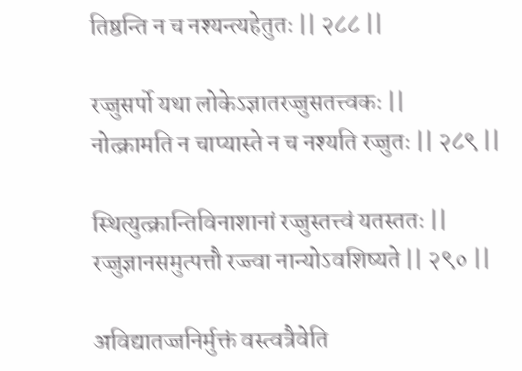तिष्ठन्ति न च नश्यन्त्यहेतुतः || २८८ ||

रज्जुसर्पो यथा लोकेऽज्ञातरज्जुसतत्त्वकः ||
नोत्क्रामति न चाप्यास्ते न च नश्यति रज्जुतः || २८९ ||

स्थित्युत्क्रान्तिविनाशानां रज्जुस्तत्त्वं यतस्ततः ||
रज्जुज्ञानसमुत्पत्तौ रज्ज्वा नान्योऽवशिष्यते || २९० ||

अविद्यातज्जनिर्मुक्तं वस्त्वत्रैवेति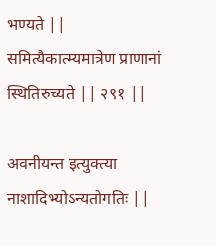भण्यते ||
समित्यैकात्म्यमात्रेण प्राणानां स्थितिरुच्यते || २९१ ||

अवनीयन्त इत्युक्त्या नाशादिभ्योऽन्यतोगतिः ||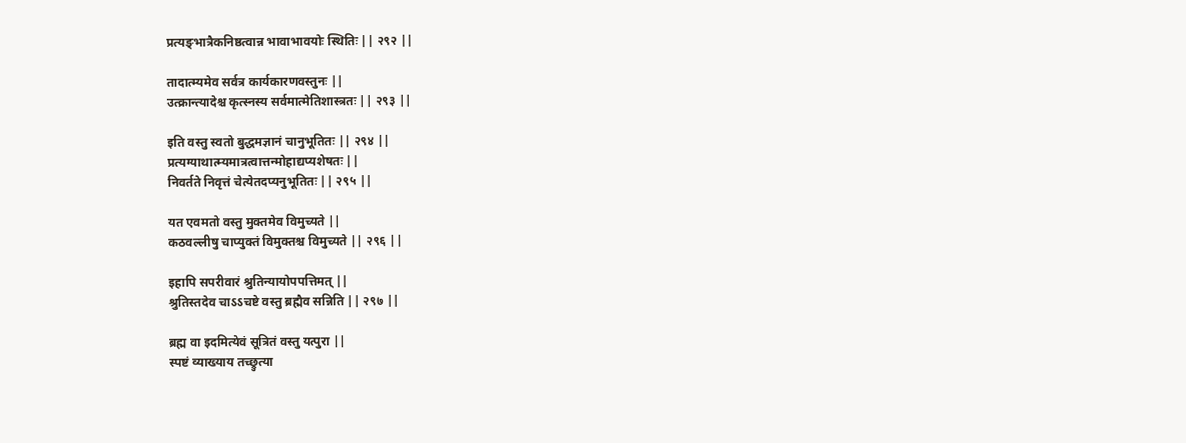प्रत्यङ्भात्रैकनिष्ठत्वान्न भावाभावयोः स्थितिः || २९२ ||

तादात्म्यमेव सर्वत्र कार्यकारणवस्तुनः ||
उत्क्रान्त्यादेश्च कृत्स्नस्य सर्वमात्मेतिशास्त्रतः || २९३ ||

इति वस्तु स्वतो बुद्धमज्ञानं चानुभूतितः || २९४ ||
प्रत्यग्याथात्म्यमात्रत्वात्तन्मोहाद्यप्यशेषतः ||
निवर्तते निवृत्तं चेत्येतदप्यनुभूतितः || २९५ ||

यत एवमतो वस्तु मुक्तमेव विमुच्यते ||
कठवल्लीषु चाप्युक्तं विमुक्तश्च विमुच्यते || २९६ ||

इहापि सपरीवारं श्रुतिन्यायोपपत्तिमत् ||
श्रुतिस्तदेव चाऽऽचष्टे वस्तु ब्रह्मैव सन्निति || २९७ ||

ब्रह्म वा इदमित्येवं सूत्रितं वस्तु यत्पुरा ||
स्पष्टं व्याख्याय तच्छ्रुत्या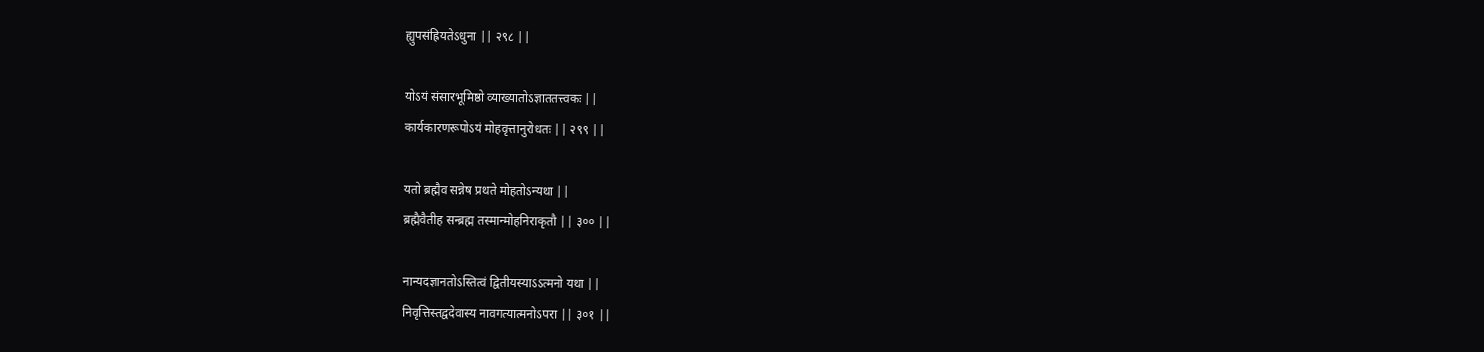ह्युपसंह्रियतेऽधुना || २९८ ||

योऽयं संसारभूमिष्ठो व्याख्यातोऽज्ञाततत्त्वकः ||
कार्यकारणरूपोऽयं मोहवृत्तानुरोधतः || २९९ ||

यतो ब्रह्मैव सन्नेष प्रथते मोहतोऽन्यथा ||
ब्रह्मैवैतीह सन्ब्रह्म तस्मान्मोहनिराकृतौ || ३०० ||

नान्यदज्ञानतोऽस्तित्वं द्वितीयस्याऽऽत्मनो यथा ||
निवृत्तिस्तद्वदेवास्य नावगत्यात्मनोऽपरा || ३०१ ||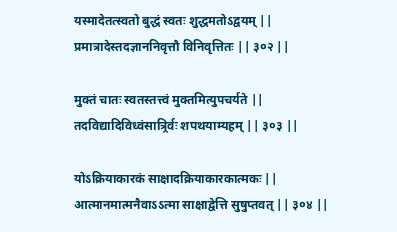यस्मादेतत्स्वतो बुद्धं स्वतः शुद्धमतोऽद्वयम् ||
प्रमात्रादेस्तदज्ञाननिवृत्तौ विनिवृत्तितः || ३०२ ||

मुक्तं चातः स्वतस्तत्त्वं मुक्तमित्युपचर्यते ||
तदविद्यादिविध्वंसात्र्रिर्वः शपथयाम्यहम् || ३०३ ||

योऽक्रियाकारकं साक्षादक्रियाकारकात्मकः ||
आत्मानमात्मनैवाऽऽत्मा साक्षाद्वेत्ति सुषुप्तवत् || ३०४ ||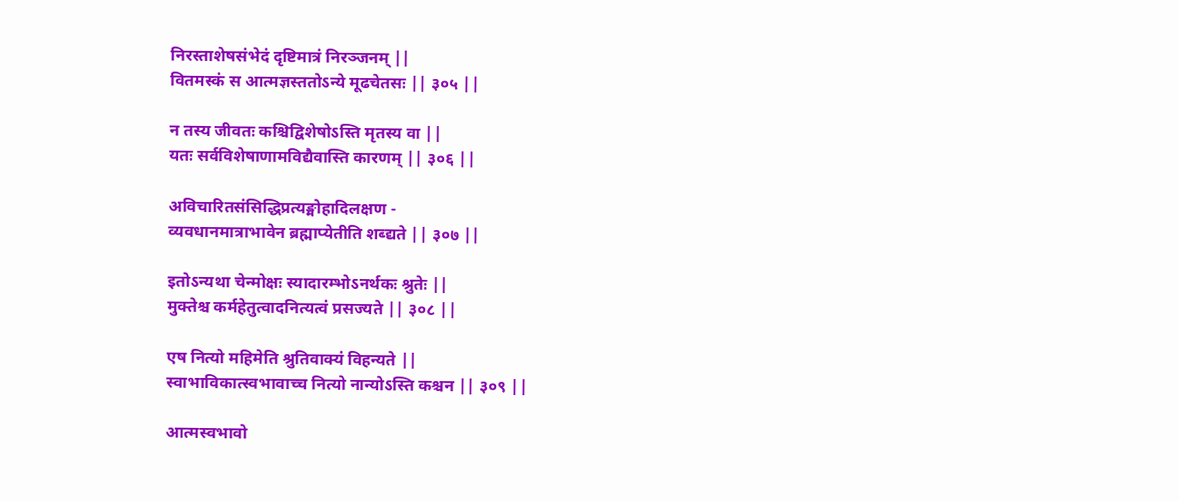निरस्ताशेषसंभेदं दृष्टिमात्रं निरञ्जनम् ||
वितमस्कं स आत्मज्ञस्ततोऽन्ये मूढचेतसः || ३०५ ||

न तस्य जीवतः कश्चिद्विशेषोऽस्ति मृतस्य वा ||
यतः सर्वविशेषाणामविद्यैवास्ति कारणम् || ३०६ ||

अविचारितसंसिद्धिप्रत्यङ्मोहादिलक्षण -
व्यवधानमात्राभावेन ब्रह्माप्येतीति शब्द्यते || ३०७ ||

इतोऽन्यथा चेन्मोक्षः स्यादारम्भोऽनर्थकः श्रुतेः ||
मुक्तेश्च कर्महेतुत्वादनित्यत्वं प्रसज्यते || ३०८ ||

एष नित्यो महिमेति श्रुतिवाक्यं विहन्यते ||
स्वाभाविकात्स्वभावाच्च नित्यो नान्योऽस्ति कश्चन || ३०९ ||

आत्मस्वभावो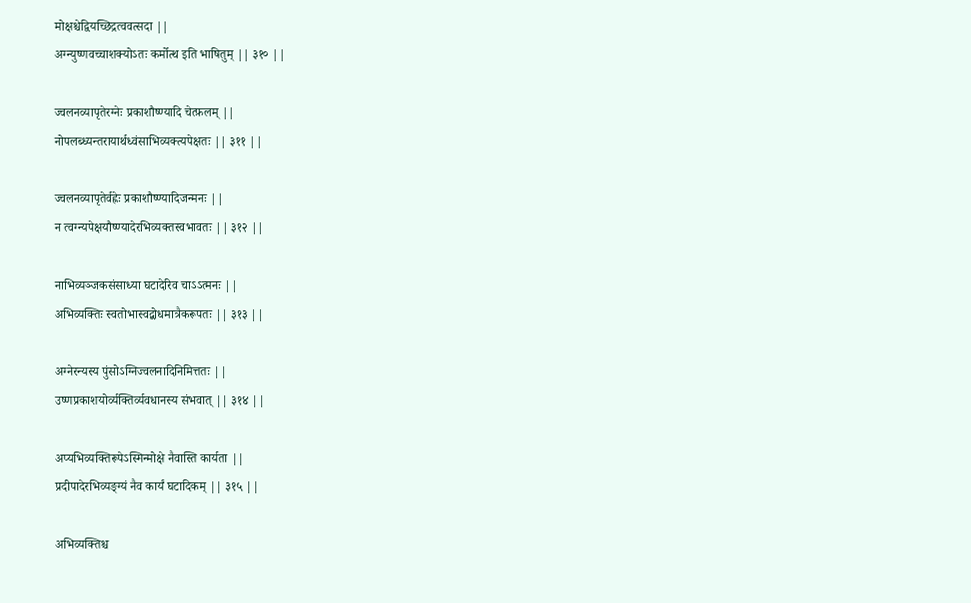मोक्षश्चेद्वियच्छिद्रत्ववत्सदा ||
अग्न्युष्णवच्चाशक्योऽतः कर्मोत्थ इति भाषितुम् || ३१० ||

ज्वलनव्यापृतेरग्नेः प्रकाशौष्ण्यादि चेत्फ़लम् ||
नोपलब्ध्यन्तरायार्थध्वंसाभिव्यक्त्यपेक्षतः || ३११ ||

ज्वलनव्यापृतेर्वह्नेः प्रकाशौष्ण्यादिजन्मनः ||
न त्वग्न्यपेक्षयौष्ण्यादेरभिव्यक्तस्वभावतः || ३१२ ||

नाभिव्यञ्जकसंसाध्या घटादेरिव चाऽऽत्मनः ||
अभिव्यक्तिः स्वतोभास्वद्बोधमात्रैकरूपतः || ३१३ ||

अग्नेरन्यस्य पुंसोऽग्निज्वलनादिनिमित्ततः ||
उष्णप्रकाशयोर्व्यक्तिर्व्यवधानस्य संभवात् || ३१४ ||

अप्यभिव्यक्तिरूपेऽस्मिन्मोक्षे नैवास्ति कार्यता ||
प्रदीपादेरभिव्यङ्ग्यं नैव कार्यं घटादिकम् || ३१५ ||

अभिव्यक्तिश्च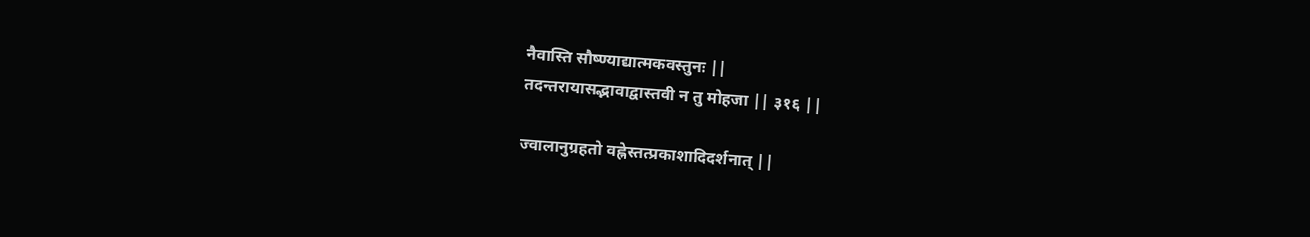नैवास्ति सौष्ण्याद्यात्मकवस्तुनः ||
तदन्तरायासद्भावाद्वास्तवी न तु मोहजा || ३१६ ||

ज्वालानुग्रहतो वह्नेस्तत्प्रकाशादिदर्शनात् ||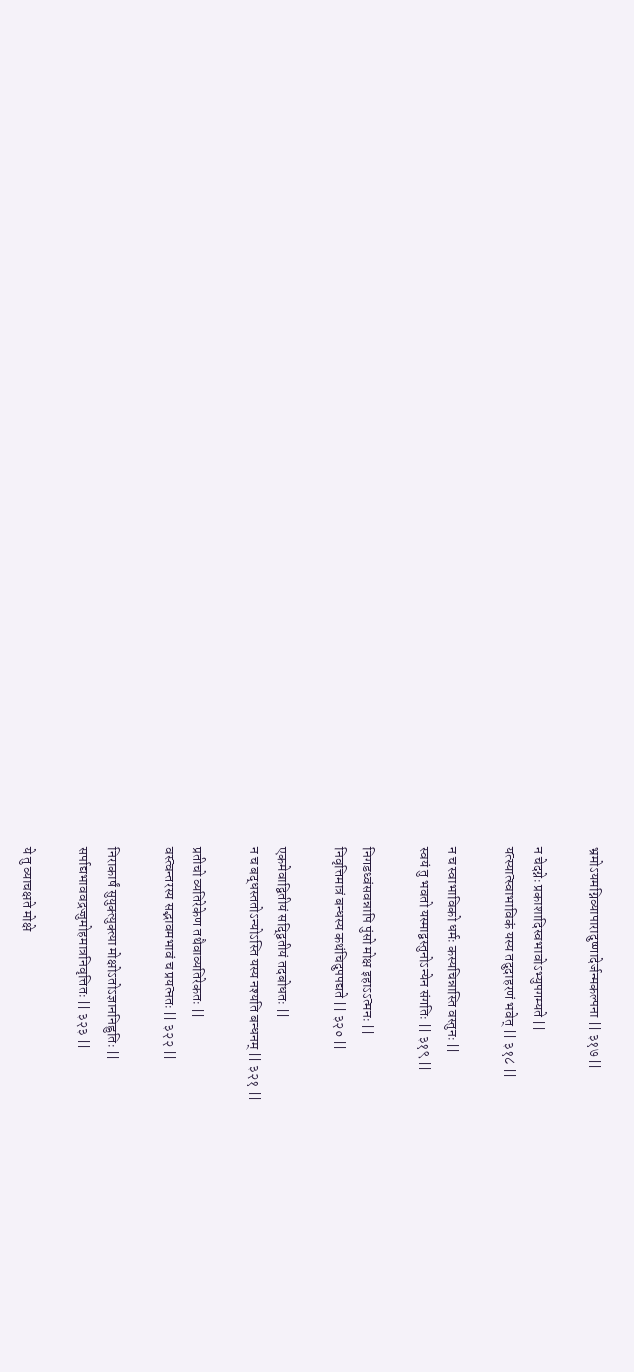भ्रमोऽयमग्निव्यापारादुष्णादेर्जन्मकल्पना || ३१७ ||

न चेदग्नेः प्रकाशादिस्वभावोऽभ्युपगम्यते ||
यत्स्यात्स्वाभाविकं यस्य तदुदाहरणं भवेत् || ३१८ ||

न च स्वाभाविको धर्मः कस्यचिन्नास्ति वस्तुनः ||
स्वयं तु भवतो यस्माद्वस्तुनोऽन्येन संगतिः || ३१९ ||

निगडध्वंसवन्नापि पुंसो मोक्ष इहाऽऽत्मनः ||
निवृत्तिमात्रं बन्धस्य कथंचिदुपपद्यते || ३२० ||

एकमेवाद्वितीयं सद्द्वितीयं तदबोधतः ||
न च बद्धस्ततोऽन्योऽस्ति यस्य नश्यति बन्धनम् || ३२१ ||

प्रतीचो व्यतिरेकेण तथैवाव्यतिरेकतः ||
वस्त्वन्तरस्य सद्भावमभावं च प्रयत्नतः || ३२२ ||

निराकार्षं सुयुक्त्युक्त्या मोक्षोऽतोऽज्ञाननिह्नुतिः ||
सर्पाद्यभाववद्रज्जुमोहमात्रनिवृत्तितः || ३२३ ||

ये तु व्याचक्षते मोक्षे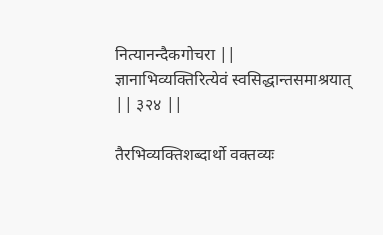नित्यानन्दैकगोचरा ||
ज्ञानाभिव्यक्तिरित्येवं स्वसिद्धान्तसमाश्रयात् || ३२४ ||

तैरभिव्यक्तिशब्दार्थो वक्तव्यः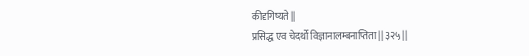कीदृगिष्यते ||
प्रसिद्ध एव चेदर्थो विज्ञानालम्बनाप्तिता || ३२५ ||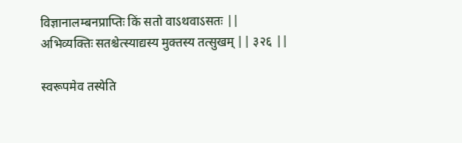विज्ञानालम्बनप्राप्तिः किं सतो वाऽथवाऽसतः ||
अभिव्यक्तिः सतश्चेत्स्याद्यस्य मुक्तस्य तत्सुखम् || ३२६ ||

स्वरूपमेव तस्येति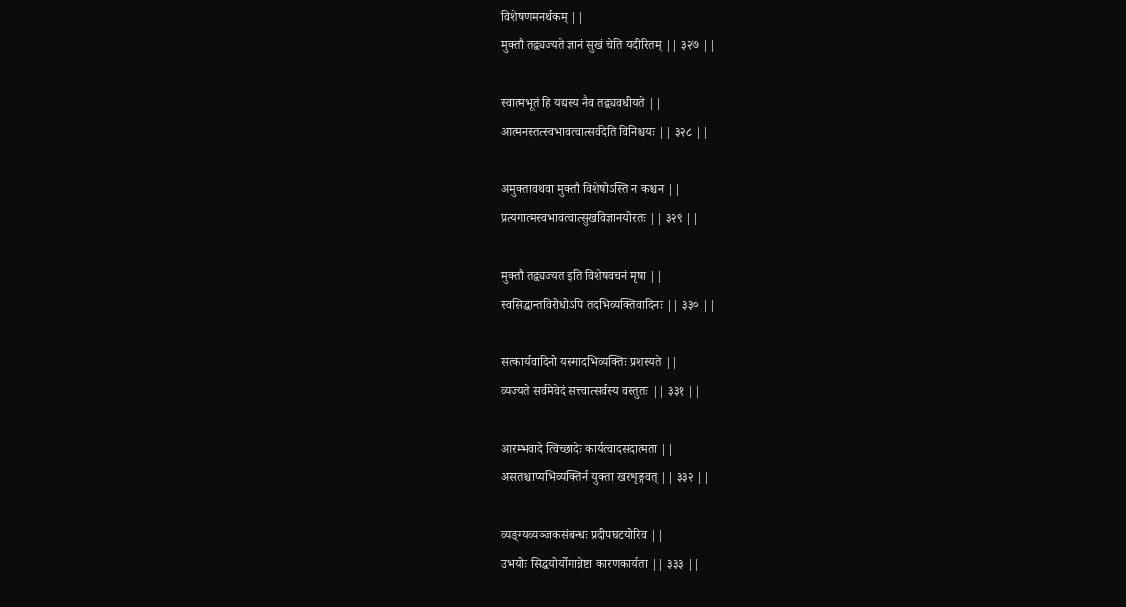विशेषणमनर्थकम् ||
मुक्तौ तद्व्यज्यते ज्ञानं सुखं चेति यदीरितम् || ३२७ ||

स्वात्मभूतं हि यद्यस्य नैव तद्व्यवधीयते ||
आत्मनस्तत्स्वभावत्वात्सर्वदेति विनिश्चयः || ३२८ ||

अमुक्तावथवा मुक्तौ विशेषोऽस्ति न कश्चन ||
प्रत्यगात्मस्वभावत्वात्सुखविज्ञानयोरतः || ३२९ ||

मुक्तौ तद्व्यज्यत इति विशेषवचनं मृषा ||
स्वसिद्धान्तविरोधोऽपि तदभिव्यक्तिवादिनः || ३३० ||

सत्कार्यवादिनो यस्मादभिव्यक्तिः प्रशस्यते ||
व्यज्यते सर्वमेवेदं सत्त्वात्सर्वस्य वस्तुतः || ३३१ ||

आरम्भवादे त्विच्छादेः कार्यत्वादसदात्मता ||
असतश्चाप्यभिव्यक्तिर्न युक्ता खरशृङ्गवत् || ३३२ ||

व्यङ्ग्यव्यञ्जकसंबन्धः प्रदीपघटयोरिव ||
उभयोः सिद्धयोर्योगान्नेष्टा कारणकार्यता || ३३३ ||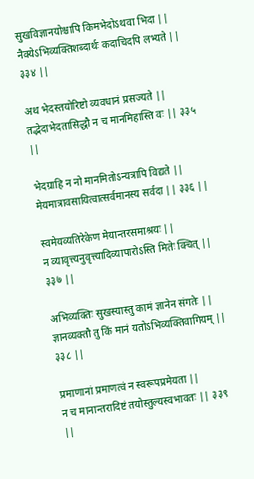सुखविज्ञानयोश्चापि किमभेदोऽथवा भिदा ||
नैक्येऽभिव्यक्तिशब्दार्थः कदाचिदपि लभ्यते || ३३४ ||

अथ भेदस्तयोरिष्टो व्यवधानं प्रसज्यते ||
तद्भेदाभेदतासिद्धौ न च मानमिहास्ति वः || ३३५ ||

भेदग्राहि न नो मानमितोऽन्यत्रापि विद्यते ||
मेयमात्रावसायित्वात्सर्वमानस्य सर्वदा || ३३६ ||

स्वमेयव्यतिरेकेण मेयान्तरसमाश्रयः ||
न व्यावृत्त्यनुवृत्त्यादिव्यापारोऽस्ति मितेः क्चित् || ३३७ ||

अभिव्यक्तिः सुखस्यास्तु कामं ज्ञानेन संगतेः ||
ज्ञानव्यक्तौ तु किं मानं यतोऽभिव्यक्तिवागियम् || ३३८ ||

प्रमाणानां प्रमाणत्वं न स्वरूपप्रमेयता ||
न च मानान्तरादिष्टं तयोस्तुल्यस्वभावतः || ३३९ ||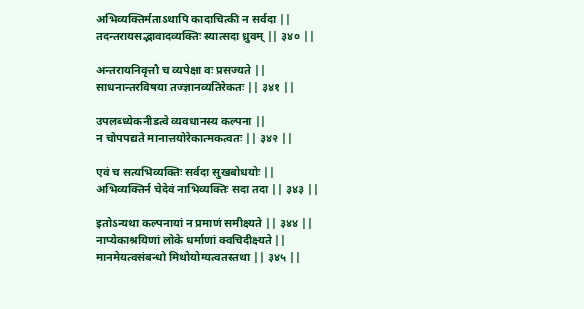अभिव्यक्तिर्मताऽथापि कादाचित्की न सर्वदा ||
तदन्तरायसद्भावादव्यक्तिः स्यात्सदा ध्रुवम् || ३४० ||

अन्तरायनिवृत्तौ च व्यपेक्षा वः प्रसज्यते ||
साधनान्तरविषया तज्ज्ञानव्यतिरेकतः || ३४१ ||

उपलब्ध्येकनीडत्वे व्यवधानस्य कल्पना ||
न चोपपद्यते मानात्तयोरेकात्मकत्वतः || ३४२ ||

एवं च सत्यभिव्यक्तिः सर्वदा सुखबोधयोः ||
अभिव्यक्तिर्न चेदेवं नाभिव्यक्तिः सदा तदा || ३४३ ||

इतोऽन्यथा कल्पनायां न प्रमाणं समीक्ष्यते || ३४४ ||
नाप्येकाश्रयिणां लोके धर्माणां क्वचिदीक्ष्यते ||
मानमेयत्वसंबन्धो मिथोयोग्यत्वतस्तथा || ३४५ ||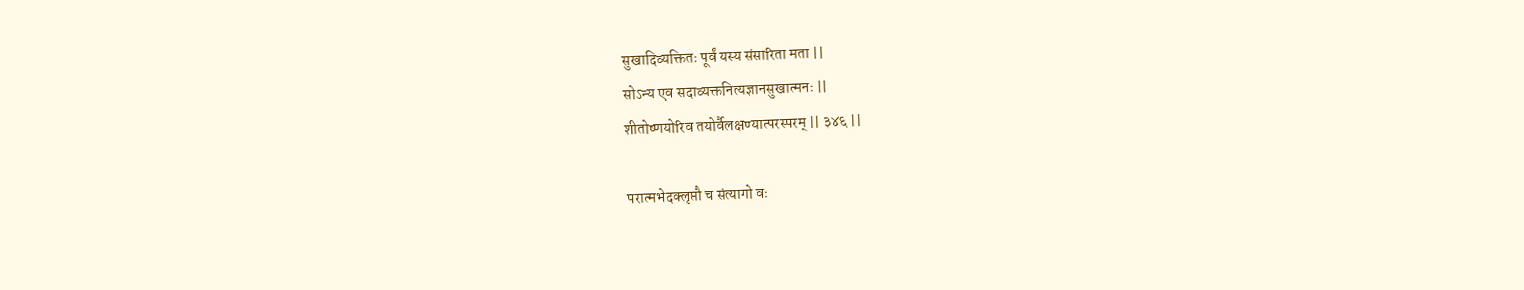सुखादिव्यक्तितः पूर्वं यस्य संसारिता मता ||
सोऽन्य एव सदाव्यक्तनित्यज्ञानसुखात्मनः ||
शीतोष्णयोरिव तयोर्वैलक्षण्यात्परस्परम् || ३४६ ||

परात्मभेदक्लृप्तौ च संत्यागो वः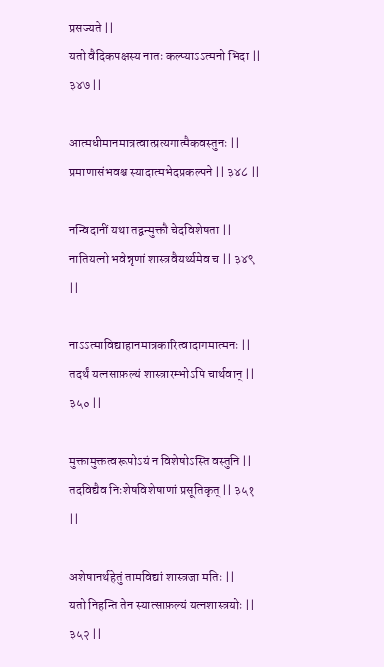प्रसज्यते ||
यतो वैदिकपक्षस्य नातः कल्प्याऽऽत्मनो भिदा || ३४७ ||

आत्मधीमानमात्रत्वात्प्रत्यगात्मैकवस्तुनः ||
प्रमाणासंभवश्च स्यादात्मभेदप्रकल्पने || ३४८ ||

नन्विदानीं यथा तद्वन्मुक्तौ चेदविशेषता ||
नातियत्नो भवेन्नृणां शास्त्रवैयर्थ्यमेव च || ३४९ ||

नाऽऽत्माविद्याहानमात्रकारित्वादागमात्मनः ||
तदर्थं यत्नसाफ़ल्यं शास्त्रारम्भोऽपि चार्थवान् || ३५० ||

मुक्तामुक्तत्वरूपोऽयं न विशेषोऽस्ति वस्तुनि ||
तदविद्यैव निःशेषविशेषाणां प्रसूतिकृत् || ३५१ ||

अशेषानर्थहेतुं तामविद्यां शास्त्रजा मतिः ||
यतो निहन्ति तेन स्यात्साफ़ल्यं यत्नशास्त्रयोः || ३५२ ||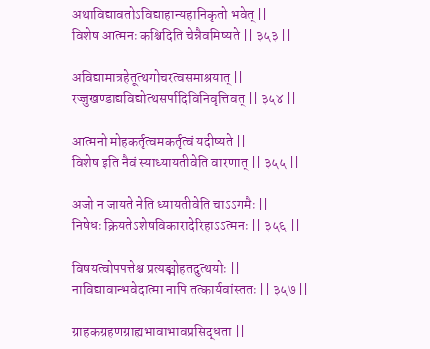अथाविद्यावतोऽविद्याहान्यहानिकृतो भवेत् ||
विशेष आत्मनः कश्चिदिति चेन्नैवमिष्यते || ३५३ ||

अविद्यामात्रहेतूत्थगोचरत्वसमाश्रयात् ||
रज्जुखण्डाद्यविद्योत्थसर्पादिविनिवृत्तिवत् || ३५४ ||

आत्मनो मोहकर्तृत्वमकर्तृत्वं यदीष्यते ||
विशेष इति नैवं स्याध्यायतीवेति वारणात् || ३५५ ||

अजो न जायते नेति ध्यायतीवेति चाऽऽगमैः ||
निषेधः क्रियतेऽशेषविकारादेरिहाऽऽत्मनः || ३५६ ||

विषयत्वोपपत्तेश्च प्रत्यङ्मोहतदुत्थयोः ||
नाविद्यावान्भवेदात्मा नापि तत्कार्यवांस्ततः || ३५७ ||

ग्राहकग्रहणग्राह्यभावाभावप्रसिद्धता ||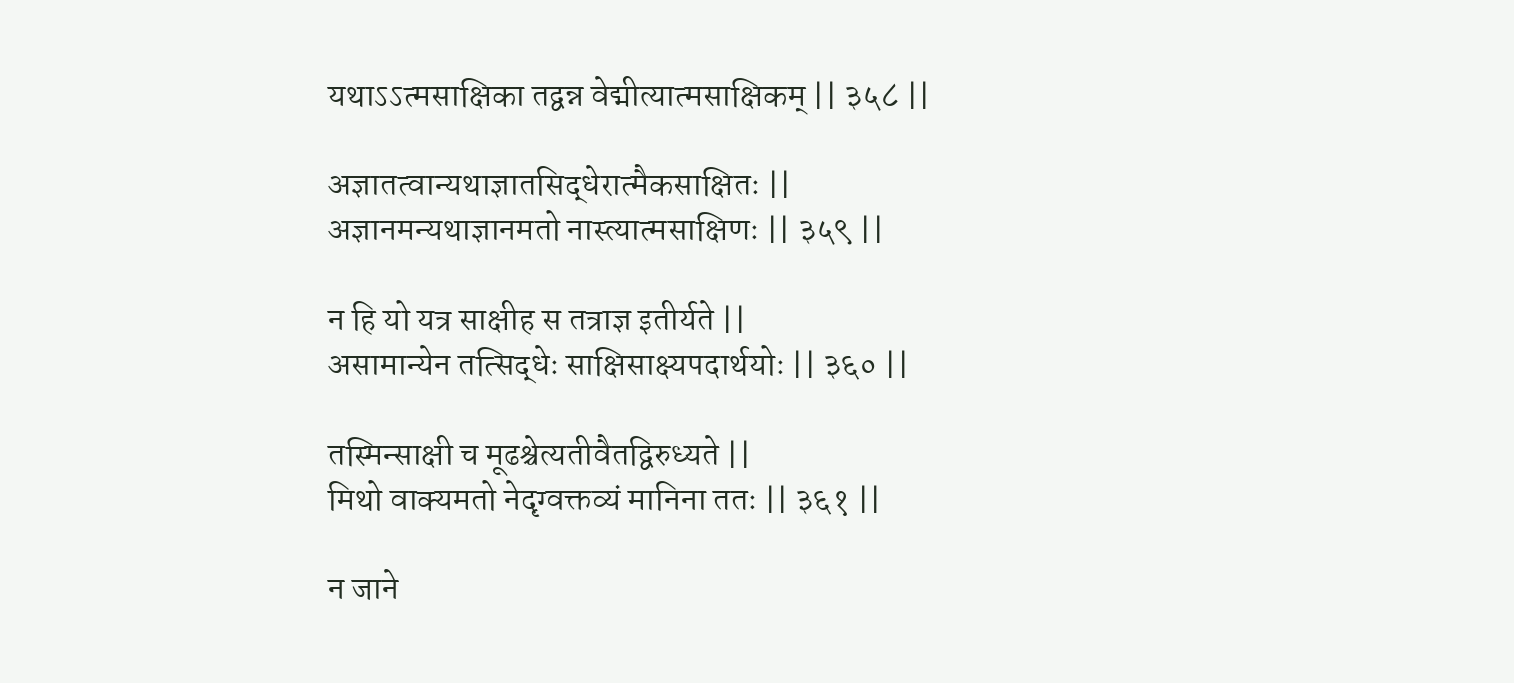यथाऽऽत्मसाक्षिका तद्वन्न वेद्मीत्यात्मसाक्षिकम् || ३५८ ||

अज्ञातत्वान्यथाज्ञातसिद्धेरात्मैकसाक्षितः ||
अज्ञानमन्यथाज्ञानमतो नास्त्यात्मसाक्षिणः || ३५९ ||

न हि यो यत्र साक्षीह स तत्राज्ञ इतीर्यते ||
असामान्येन तत्सिद्धेः साक्षिसाक्ष्यपदार्थयोः || ३६० ||

तस्मिन्साक्षी च मूढश्चेत्यतीवैतद्विरुध्यते ||
मिथो वाक्यमतो नेदृग्वक्तव्यं मानिना ततः || ३६१ ||

न जाने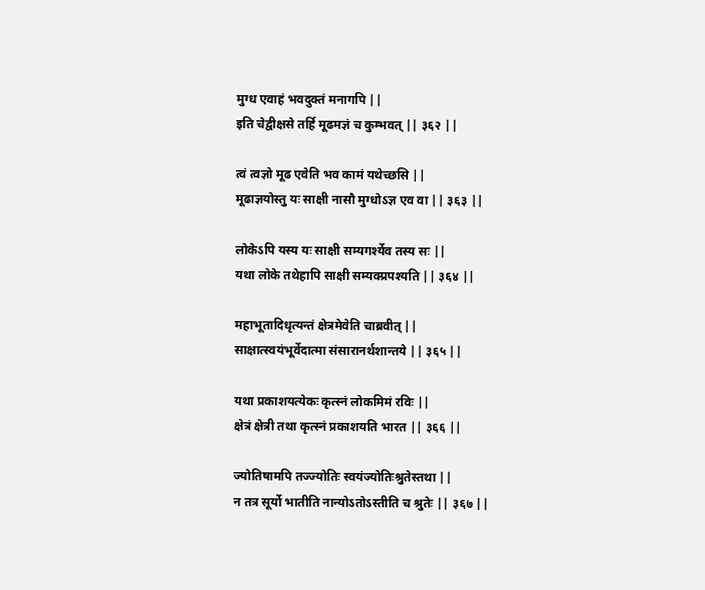मुग्ध एवाहं भवदुक्तं मनागपि ||
इति चेद्वीक्षसे तर्हि मूढमज्ञं च कुम्भवत् || ३६२ ||

त्वं त्वज्ञो मूढ एवेति भव कामं यथेच्छसि ||
मूढाज्ञयोस्तु यः साक्षी नासौ मुग्धोऽज्ञ एव वा || ३६३ ||

लोकेऽपि यस्य यः साक्षी सम्यगर्श्येव तस्य सः ||
यथा लोके तथेहापि साक्षी सम्यक्प्रपश्यति || ३६४ ||

महाभूतादिधृत्यन्तं क्षेत्रमेवेति चाब्रवीत् ||
साक्षात्स्वयंभूर्वेदात्मा संसारानर्थशान्तये || ३६५ ||

यथा प्रकाशयत्येकः कृत्स्नं लोकमिमं रविः ||
क्षेत्रं क्षेत्री तथा कृत्स्नं प्रकाशयति भारत || ३६६ ||

ज्योतिषामपि तज्ज्योतिः स्वयंज्योतिःश्रुतेस्तथा ||
न तत्र सूर्यो भातीति नान्योऽतोऽस्तीति च श्रुतेः || ३६७ ||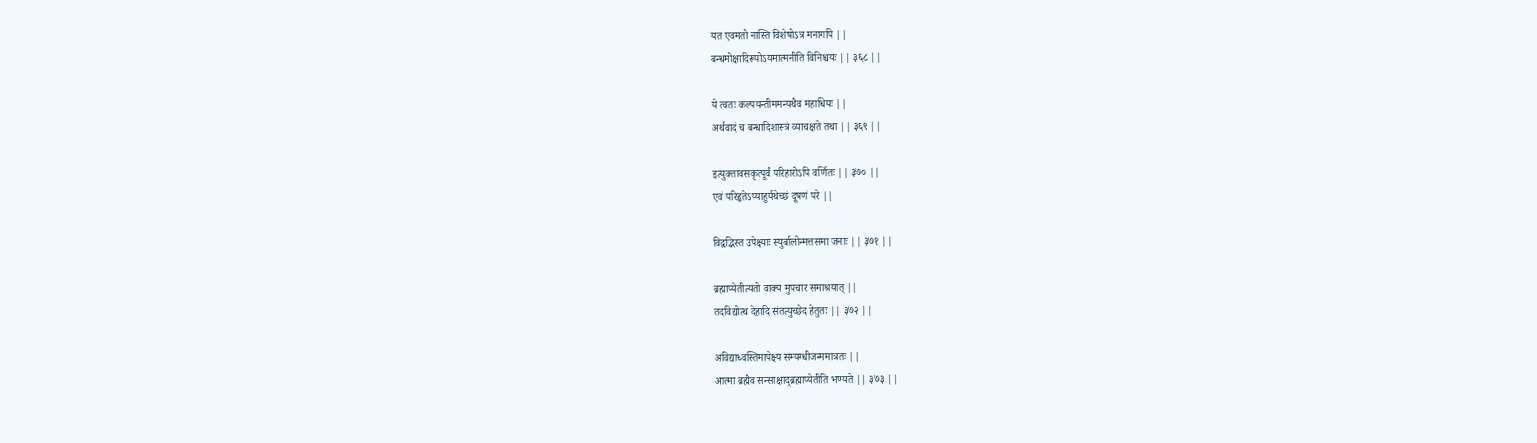यत एवमतो नास्ति विशेषोऽत्र मनागपि ||
बन्धमोक्षादिरूपोऽयमात्मनीति विनिश्चयः || ३६८ ||

ये त्वतः कल्पयन्तीममन्यथैव महाधियः ||
अर्थवादं च बन्धादिशास्त्रं व्याचक्षते तथा || ३६९ ||

इत्युक्तावसकृत्पूर्वं परिहारोऽपि वर्णितः || ३७० ||
एवं परिहृतेऽप्याहुर्यथेच्छं दूषणं परे ||

विद्वद्भिस्त उपेक्ष्याः स्युर्बालोन्मत्तसमा जनाः || ३७१ ||

ब्रह्माप्येतीत्यतो वाक्य मुपचार समाश्रयात् ||
तदविद्योत्थ देहादि संतत्युच्छेद हेतुतः || ३७२ ||

अविद्याध्वस्तिमापेक्ष्य सम्यग्धीजन्ममात्रतः ||
आत्मा ब्रह्मैव सन्साक्षाद्ब्रह्माप्येतीति भण्यते || ३७३ ||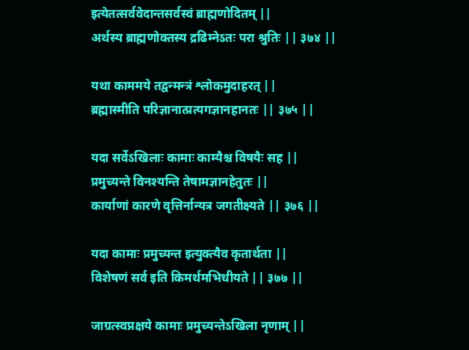इत्येतत्सर्ववेदान्तसर्वस्वं ब्राह्मणोदितम् ||
अर्थस्य ब्राह्मणोक्तस्य द्रढिम्नेऽतः परा श्रुतिः || ३७४ ||

यथा काममये तद्वन्मन्त्रं श्लोकमुदाहरत् ||
ब्रह्मास्मीति परिज्ञानात्प्रत्यगज्ञानहानतः || ३७५ ||

यदा सर्वेऽखिलाः कामाः काम्यैश्च विषयैः सह ||
प्रमुच्यन्ते विनश्यन्ति तेषामज्ञानहेतुतः ||
कार्याणां कारणे वृत्तिर्नान्यत्र जगतीक्ष्यते || ३७६ ||

यदा कामाः प्रमुच्यन्त इत्युक्त्यैव कृतार्थता ||
विशेषणं सर्व इति किमर्थमभिधीयते || ३७७ ||

जाग्रत्स्वप्नक्षये कामाः प्रमुच्यन्तेऽखिला नृणाम् ||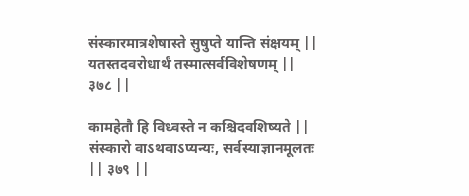संस्कारमात्रशेषास्ते सुषुप्ते यान्ति संक्षयम् ||
यतस्तदवरोधार्थं तस्मात्सर्वविशेषणम् || ३७८ ||

कामहेतौ हि विध्वस्ते न कश्चिदवशिष्यते ||
संस्कारो वाऽथवाऽप्यन्यः, सर्वस्याज्ञानमूलतः || ३७९ ||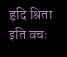हृदि श्रिता इति वचः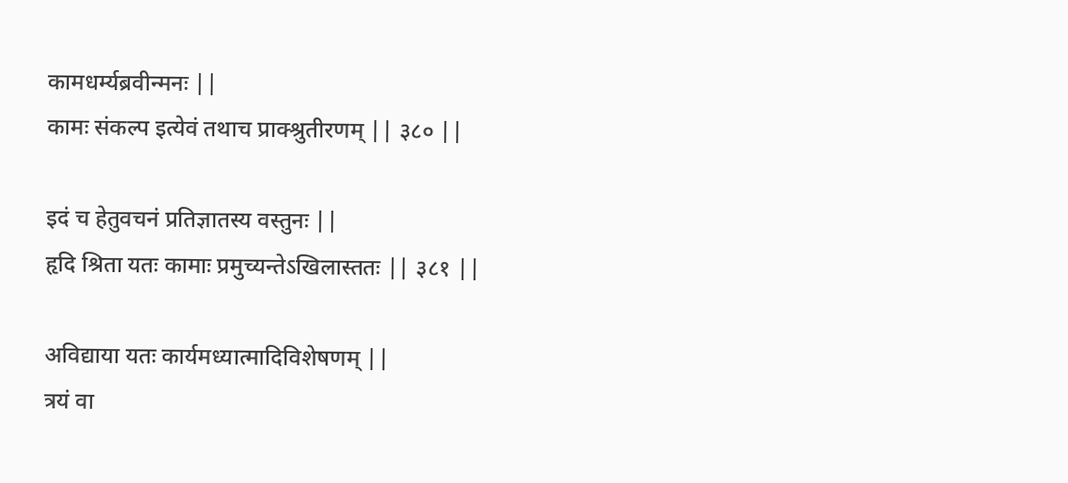कामधर्म्यब्रवीन्मनः ||
कामः संकल्प इत्येवं तथाच प्राक्श्रुतीरणम् || ३८० ||

इदं च हेतुवचनं प्रतिज्ञातस्य वस्तुनः ||
हृदि श्रिता यतः कामाः प्रमुच्यन्तेऽखिलास्ततः || ३८१ ||

अविद्याया यतः कार्यमध्यात्मादिविशेषणम् ||
त्रयं वा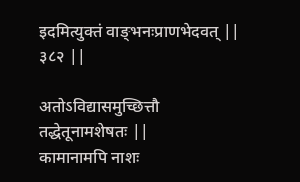इदमित्युक्तं वाङ्भनःप्राणभेदवत् || ३८२ ||

अतोऽविद्यासमुच्छित्तौ तद्धेतूनामशेषतः ||
कामानामपि नाशः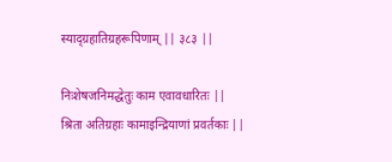स्याद्ग्रहातिग्रहरूपिणाम् || ३८३ ||

निःशेषजनिमद्धेतुः काम एवावधारितः ||
श्रिता अतिग्रहाः कामाइन्द्रियाणां प्रवर्तकाः ||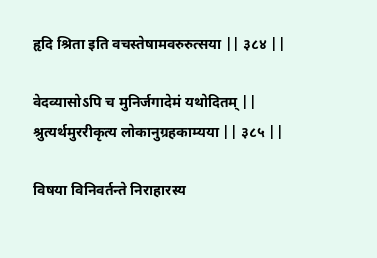हृदि श्रिता इति वचस्तेषामवरुरुत्सया || ३८४ ||

वेदव्यासोऽपि च मुनिर्जगादेमं यथोदितम् ||
श्रुत्यर्थमुररीकृत्य लोकानुग्रहकाम्यया || ३८५ ||

विषया विनिवर्तन्ते निराहारस्य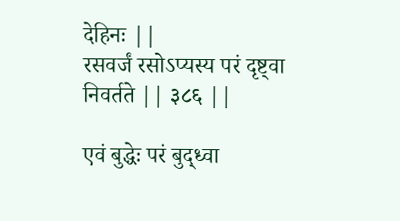देहिनः ||
रसवर्जं रसोऽप्यस्य परं दृष्ट्वा निवर्तते || ३८६ ||

एवं बुद्धेः परं बुद्ध्वा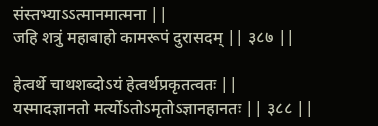संस्तभ्याऽऽत्मानमात्मना ||
जहि शत्रुं महाबाहो कामरूपं दुरासदम् || ३८७ ||

हेत्वर्थे चाथशब्दोऽयं हेत्वर्थप्रकृतत्वतः ||
यस्मादज्ञानतो मर्त्योऽतोऽमृतोऽज्ञानहानतः || ३८८ ||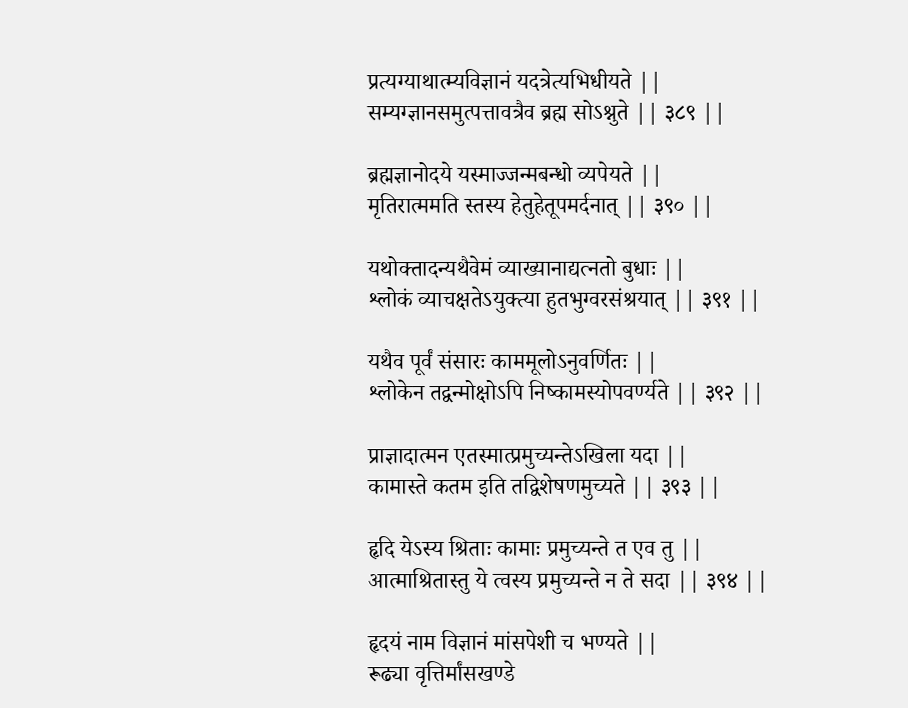प्रत्यग्याथात्म्यविज्ञानं यदत्रेत्यभिधीयते ||
सम्यग्ज्ञानसमुत्पत्तावत्रैव ब्रह्म सोऽश्नुते || ३८९ ||

ब्रह्मज्ञानोदये यस्माज्जन्मबन्धो व्यपेयते ||
मृतिरात्ममति स्तस्य हेतुहेतूपमर्दनात् || ३९० ||

यथोक्तादन्यथैवेमं व्याख्यानाद्यत्नतो बुधाः ||
श्लोकं व्याचक्षतेऽयुक्त्या हुतभुग्वरसंश्रयात् || ३९१ ||

यथैव पूर्वं संसारः काममूलोऽनुवर्णितः ||
श्लोकेन तद्वन्मोक्षोऽपि निष्कामस्योपवर्ण्यते || ३९२ ||

प्राज्ञादात्मन एतस्मात्प्रमुच्यन्तेऽखिला यदा ||
कामास्ते कतम इति तद्विशेषणमुच्यते || ३९३ ||

हृदि येऽस्य श्रिताः कामाः प्रमुच्यन्ते त एव तु ||
आत्माश्रितास्तु ये त्वस्य प्रमुच्यन्ते न ते सदा || ३९४ ||

हृदयं नाम विज्ञानं मांसपेशी च भण्यते ||
रूढ्या वृत्तिर्मांसखण्डे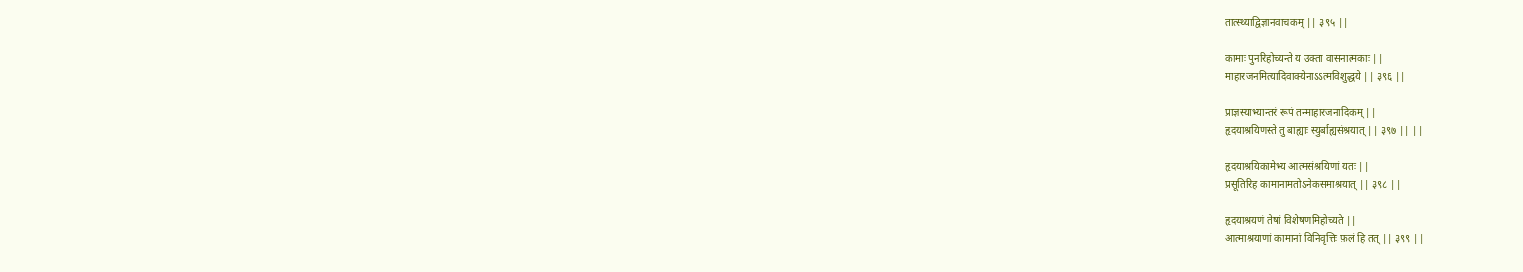तात्स्थ्याद्विज्ञानवाचकम् || ३९५ ||

कामाः पुनरिहोच्यन्ते य उक्ता वासनात्मकाः ||
माहारजनमित्यादिवाक्येनाऽऽत्मविशुद्धये || ३९६ ||

प्राज्ञस्याभ्यान्तरं रूपं तन्माहारजनादिकम् ||
हृदयाश्रयिणस्ते तु बाह्याः स्युर्बाह्यसंश्रयात् || ३९७ || ||

हृदयाश्रयिकामेभ्य आत्मसंश्रयिणां यतः ||
प्रसूतिरिह कामानामतोऽनेकसमाश्रयात् || ३९८ ||

हृदयाश्रयणं तेषां विशेषणमिहोच्यते ||
आत्माश्रयाणां कामानां विनिवृत्तिः फ़लं हि तत् || ३९९ ||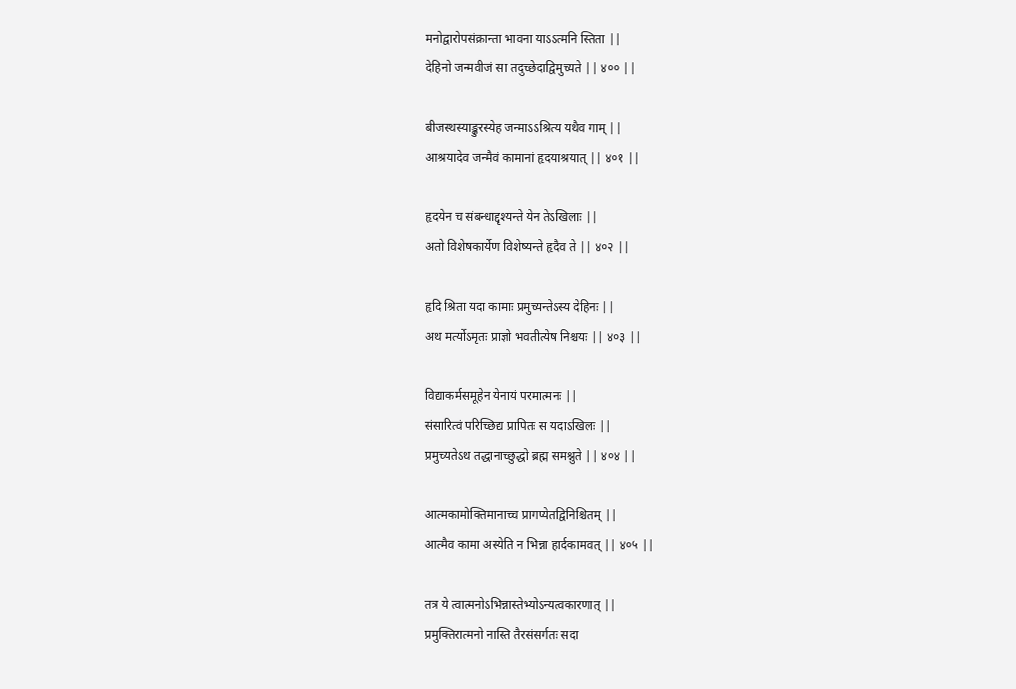मनोद्वारोपसंक्रान्ता भावना याऽऽत्मनि स्तिता ||
देहिनो जन्मवीजं सा तदुच्छेदाद्विमुच्यते || ४०० ||

बीजस्थस्याङ्कुरस्येह जन्माऽऽश्रित्य यथैव गाम् ||
आश्रयादेव जन्मैवं कामानां हृदयाश्रयात् || ४०१ ||

हृदयेन च संबन्धाद्दृश्यन्ते येन तेऽखिलाः ||
अतो विशेषकार्येण विशेष्यन्ते हृदैव ते || ४०२ ||

हृदि श्रिता यदा कामाः प्रमुच्यन्तेऽस्य देहिनः ||
अथ मर्त्योऽमृतः प्राज्ञो भवतीत्येष निश्चयः || ४०३ ||

विद्याकर्मसमूहेन येनायं परमात्मनः ||
संसारित्वं परिच्छिद्य प्रापितः स यदाऽखिलः ||
प्रमुच्यतेऽथ तद्धानाच्छुद्धो ब्रह्म समश्नुते || ४०४ ||

आत्मकामोक्तिमानाच्च प्रागप्येतद्विनिश्चितम् ||
आत्मैव कामा अस्येति न भिन्ना हार्दकामवत् || ४०५ ||

तत्र ये त्वात्मनोऽभिन्नास्तेभ्योऽन्यत्वकारणात् ||
प्रमुक्तिरात्मनो नास्ति तैरसंसर्गतः सदा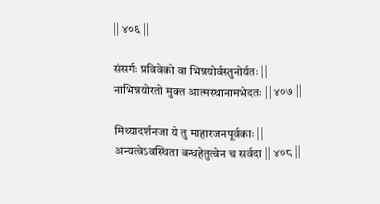|| ४०६ ||

संसर्गः प्रविवेको वा भिन्नयोर्वस्तुनोर्यतः ||
नाभिन्नयोरतो मुक्त आत्मस्थानामभेदतः || ४०७ ||

मिथ्यादर्शनजा ये तु माहारजनपूर्वकाः ||
अन्यत्वेऽवस्थिता बन्धहेतुत्वेन च सर्वदा || ४०८ ||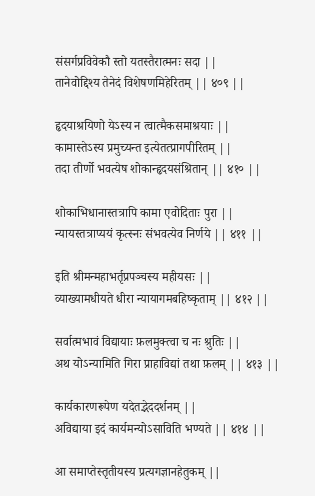संसर्गप्रविवेकौ स्तो यतस्तैरात्मनः सदा ||
तानेवोद्दिश्य तेनेदं विशेषणमिहेरितम् || ४०९ ||

हृदयाश्रयिणो येऽस्य न त्वात्मैकसमाश्रयाः ||
कामास्तेऽस्य प्रमुच्यन्त इत्येतत्प्रागपीरितम् ||
तदा तीर्णो भवत्येष शोकान्हृदयसंश्रितान् || ४१० ||

शोकाभिधानास्तत्रापि कामा एवोदिताः पुरा ||
न्यायस्तत्राप्ययं कृत्स्नः संभवत्येव निर्णये || ४११ ||

इति श्रीमन्महाभर्तृप्रपञ्चस्य महीयसः ||
व्याख्यामधीयते धीरा न्यायागमबहिष्कृताम् || ४१२ ||

सर्वात्मभावं विद्यायाः फ़लमुक्त्वा च नः श्रुतिः ||
अथ योऽन्यामिति गिरा प्राहाविद्यां तथा फ़लम् || ४१३ ||

कार्यकारणरूपेण यदेतद्भेददर्शनम् ||
अविद्याया इदं कार्यमन्योऽसाविति भण्यते || ४१४ ||

आ समाप्तेस्तृतीयस्य प्रत्यगज्ञानहेतुकम् ||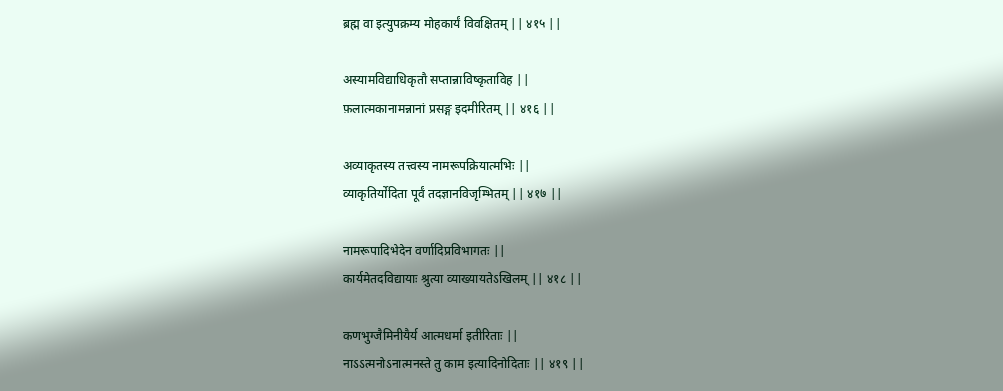ब्रह्म वा इत्युपक्रम्य मोहकार्यं विवक्षितम् || ४१५ ||

अस्यामविद्याधिकृतौ सप्तान्नाविष्कृताविह ||
फ़लात्मकानामन्नानां प्रसङ्ग इदमीरितम् || ४१६ ||

अव्याकृतस्य तत्त्वस्य नामरूपक्रियात्मभिः ||
व्याकृतिर्योदिता पूर्वं तदज्ञानविजृम्भितम् || ४१७ ||

नामरूपादिभेदेन वर्णादिप्रविभागतः ||
कार्यमेतदविद्यायाः श्रुत्या व्याख्यायतेऽखिलम् || ४१८ ||

कणभुग्जैमिनीयैर्य आत्मधर्मा इतीरिताः ||
नाऽऽत्मनोऽनात्मनस्ते तु काम इत्यादिनोदिताः || ४१९ ||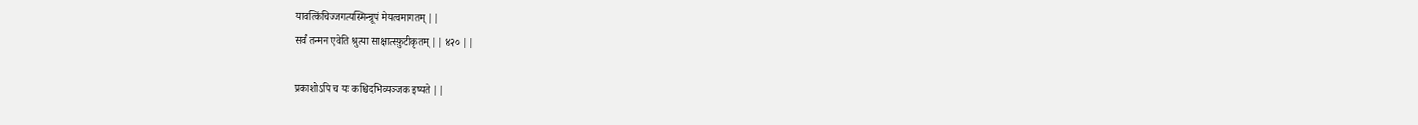यावत्किंचिज्जगत्यस्मिन्न्रूपं मेयत्वमागतम् ||
सर्वं तन्मन एवेति श्रुत्या साक्षात्स्फ़ुटीकृतम् || ४२० ||

प्रकाशोऽपि च यः कश्चिदभिव्यञ्जक इष्यते ||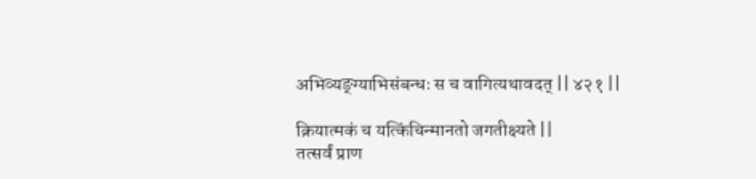अभिव्यङ्ग्याभिसंबन्धः स च वागित्यथावदत् || ४२१ ||

क्रियात्मकं च यत्किंचिन्मानतो जगतीक्ष्यते ||
तत्सर्वं प्राण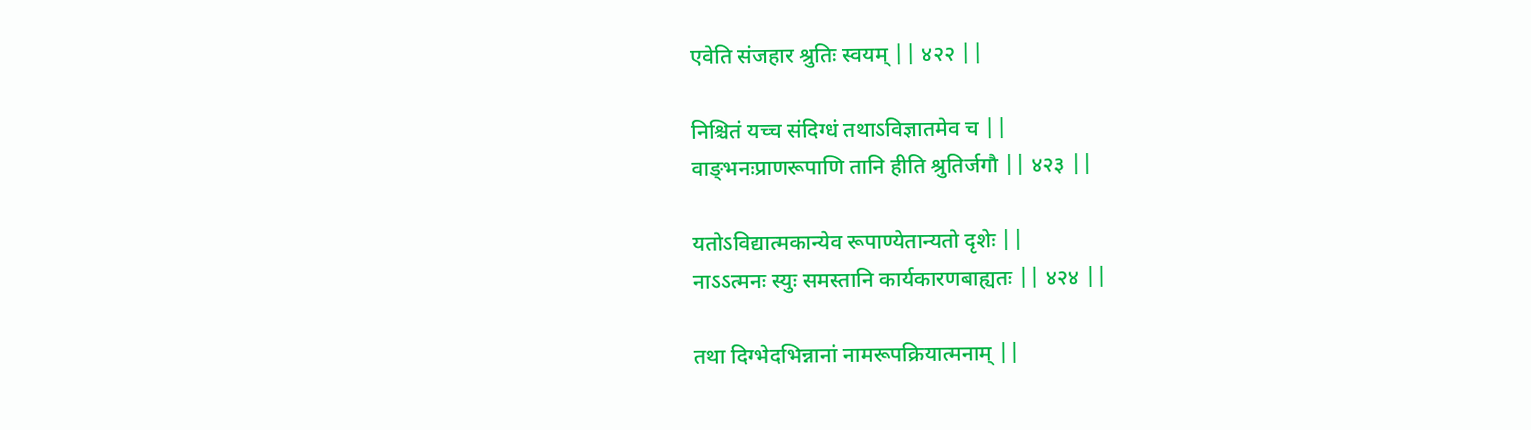एवेति संजहार श्रुतिः स्वयम् || ४२२ ||

निश्चितं यच्च संदिग्धं तथाऽविज्ञातमेव च ||
वाङ्भनःप्राणरूपाणि तानि हीति श्रुतिर्जगौ || ४२३ ||

यतोऽविद्यात्मकान्येव रूपाण्येतान्यतो दृशेः ||
नाऽऽत्मनः स्युः समस्तानि कार्यकारणबाह्यतः || ४२४ ||

तथा दिग्भेदभिन्नानां नामरूपक्रियात्मनाम् ||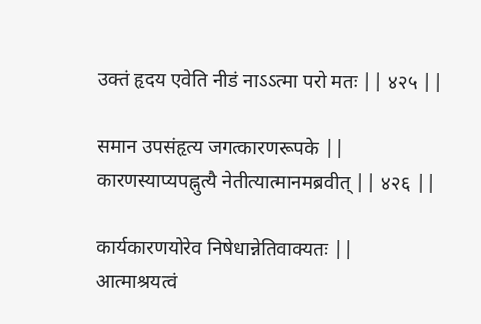उक्तं हृदय एवेति नीडं नाऽऽत्मा परो मतः || ४२५ ||

समान उपसंहृत्य जगत्कारणरूपके ||
कारणस्याप्यपह्नुत्यै नेतीत्यात्मानमब्रवीत् || ४२६ ||

कार्यकारणयोरेव निषेधान्नेतिवाक्यतः ||
आत्माश्रयत्वं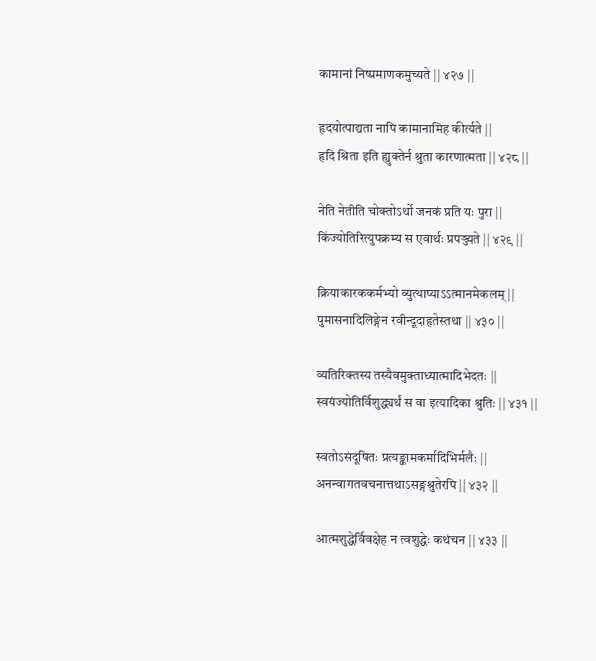कामानां निष्प्रमाणकमुच्यते || ४२७ ||

हृदयोत्पाद्यता नापि कामानामिह कीर्त्यते ||
हृदि श्रिता इति ह्युक्तेर्न श्रुता कारणात्मता || ४२८ ||

नेति नेतीति चोक्तोऽर्थो जनकं प्रति यः पुरा ||
किंज्योतिरित्युपक्रम्य स एवार्थः प्रपञ्ज्यते || ४२९ ||

क्रियाकारककर्मभ्यो व्युत्थाप्याऽऽत्मानमेकलम् ||
पुमासनादिलिङ्गेन रवीन्दूदाहृतेस्तथा || ४३० ||

व्यतिरिक्तस्य तस्यैवमुक्ताध्यात्मादिभेदतः ||
स्वयंज्योतिर्विशुद्ध्यर्थं स वा इत्यादिका श्रुतिः || ४३१ ||

स्वतोऽसंदूषितः प्रत्यङ्कामकर्मादिभिर्मलैः ||
अनन्वागतवचनात्तथाऽसङ्गश्रुतेरपि || ४३२ ||

आत्मशुद्धेर्विवक्षेह न त्वशुद्धेः कथंचन || ४३३ ||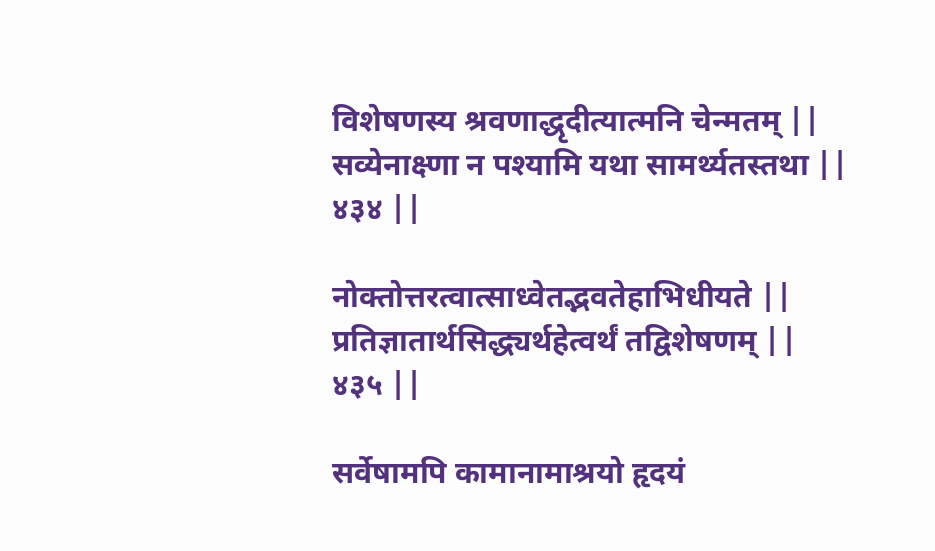विशेषणस्य श्रवणाद्धृदीत्यात्मनि चेन्मतम् ||
सव्येनाक्ष्णा न पश्यामि यथा सामर्थ्यतस्तथा || ४३४ ||

नोक्तोत्तरत्वात्साध्वेतद्भवतेहाभिधीयते ||
प्रतिज्ञातार्थसिद्ध्यर्थहेत्वर्थं तद्विशेषणम् || ४३५ ||

सर्वेषामपि कामानामाश्रयो हृदयं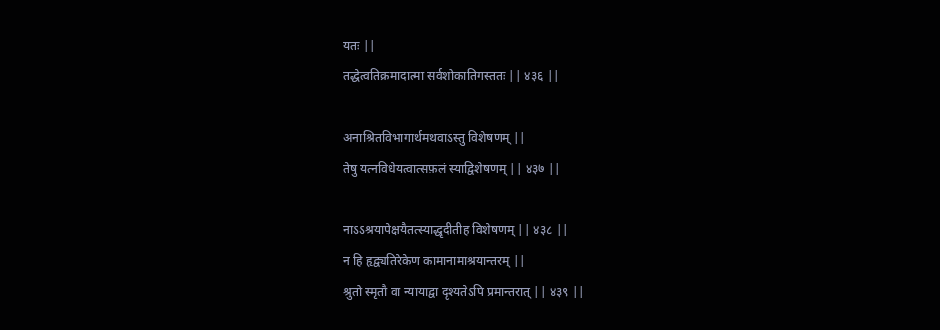यतः ||
तद्धेत्वतिक्रमादात्मा सर्वशोकातिगस्ततः || ४३६ ||

अनाश्रितविभागार्थमथवाऽस्तु विशेषणम् ||
तेषु यत्नविधेयत्वात्सफ़लं स्याद्विशेषणम् || ४३७ ||

नाऽऽश्रयापेक्षयैतत्स्याद्धृदीतीह विशेषणम् || ४३८ ||
न हि हृद्व्यतिरेकेण कामानामाश्रयान्तरम् ||
श्रुतो स्मृतौ वा न्यायाद्वा दृश्यतेऽपि प्रमान्तरात् || ४३९ ||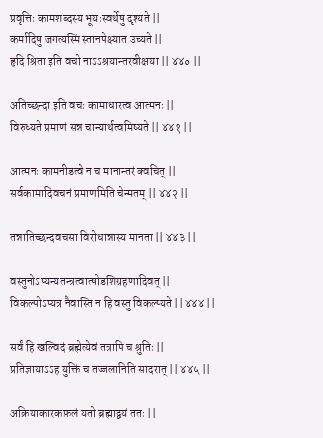प्रवृत्तिः कामशब्दस्य भूयःस्वर्थेषु दृश्यते ||
कर्मादिषु जगत्यस्मिं स्तानपेक्ष्यात उच्यते ||
हृदि श्रिता इति वचो नाऽऽश्रयान्तरवीक्षया || ४४० ||

अतिच्छन्दा इति वचः कामाधारत्व आत्मनः ||
विरुध्यते प्रमाणं सन्न चान्यार्थत्वमिष्यते || ४४१ ||

आत्मनः कामनीडत्वे न च मानान्तरं क्वचित् ||
सर्वकामादिवचनं प्रमाणमिति चेन्मतम् || ४४२ ||

तन्नातिच्छन्दवचसा विरोधान्नास्य मानता || ४४३ ||

वस्तुनोऽप्यन्यतन्त्रत्वात्षोडशिग्रहणादिवत् ||
विकल्पोऽप्यत्र नैवास्ति न हि वस्तु विकल्प्यते || ४४४ ||

सर्वं हि खल्विदं ब्रह्मेत्येवं तत्रापि च श्रुतिः ||
प्रतिज्ञायाऽऽह युक्तिं च तज्जलानिति सादरात् || ४४५ ||

अक्रियाकारकफ़लं यतो ब्रह्माद्वयं ततः ||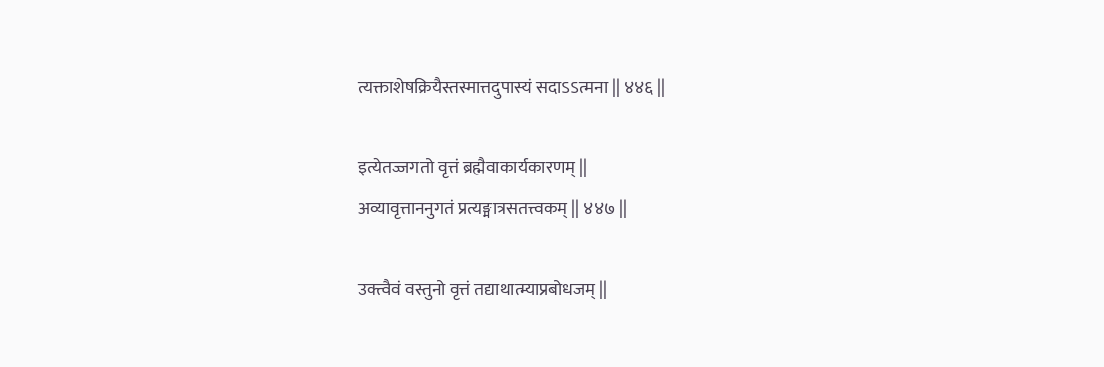त्यक्ताशेषक्रियैस्तस्मात्तदुपास्यं सदाऽऽत्मना || ४४६ ||

इत्येतज्जगतो वृत्तं ब्रह्मैवाकार्यकारणम् ||
अव्यावृत्ताननुगतं प्रत्यङ्मात्रसतत्त्वकम् || ४४७ ||

उक्त्वैवं वस्तुनो वृत्तं तद्याथात्म्याप्रबोधजम् ||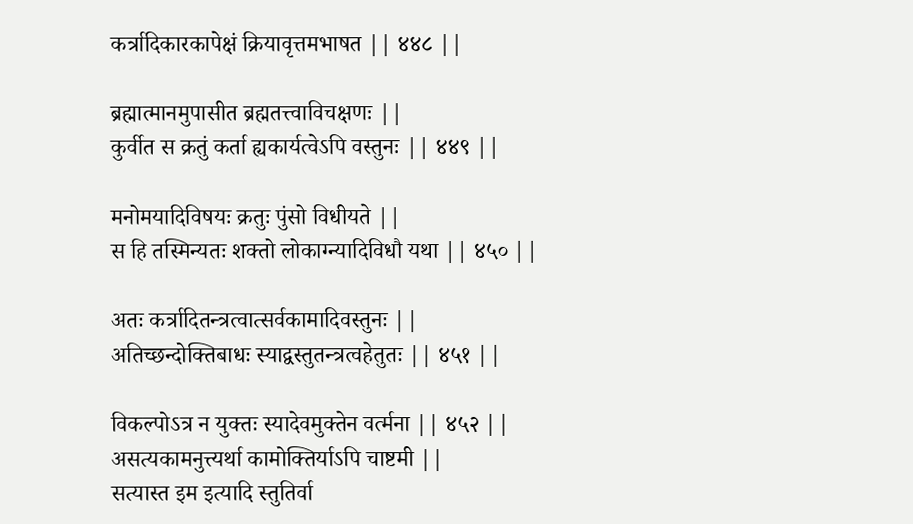कर्त्रादिकारकापेक्षं क्रियावृत्तमभाषत || ४४८ ||

ब्रह्मात्मानमुपासीत ब्रह्मतत्त्वाविचक्षणः ||
कुर्वीत स क्रतुं कर्ता ह्यकार्यत्वेऽपि वस्तुनः || ४४९ ||

मनोमयादिविषयः क्रतुः पुंसो विधीयते ||
स हि तस्मिन्यतः शक्तो लोकाग्न्यादिविधौ यथा || ४५० ||

अतः कर्त्रादितन्त्रत्वात्सर्वकामादिवस्तुनः ||
अतिच्छन्दोक्तिबाधः स्याद्वस्तुतन्त्रत्वहेतुतः || ४५१ ||

विकल्पोऽत्र न युक्तः स्यादेवमुक्तेन वर्त्मना || ४५२ ||
असत्यकामनुत्त्यर्था कामोक्तिर्याऽपि चाष्टमी ||
सत्यास्त इम इत्यादि स्तुतिर्वा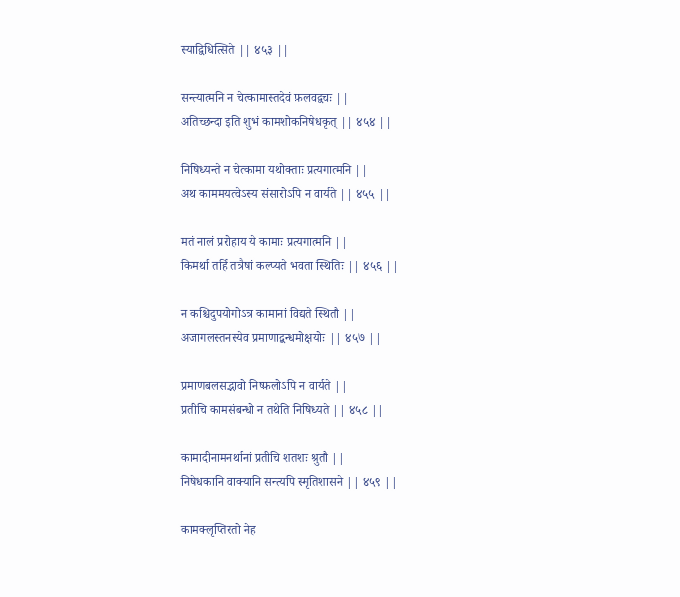स्याद्विधित्सिते || ४५३ ||

सन्त्यात्मनि न चेत्कामास्तदेवं फ़लवद्वचः ||
अतिच्छन्दा इति शुभं कामशोकनिषेधकृत् || ४५४ ||

निषिध्यन्ते न चेत्कामा यथोक्ताः प्रत्यगात्मनि ||
अथ काममयत्वेऽस्य संसारोऽपि न वार्यते || ४५५ ||

मतं नालं प्ररोहाय ये कामाः प्रत्यगात्मनि ||
किमर्था तर्हि तत्रैषां कल्प्यते भवता स्थितिः || ४५६ ||

न कश्चिदुपयोगोऽत्र कामानां विद्यते स्थितौ ||
अजागलस्तनस्येव प्रमाणाद्बन्धमोक्षयोः || ४५७ ||

प्रमाणबलसद्भावो निष्फ़लोऽपि न वार्यते ||
प्रतीचि कामसंबन्धो न तथेति निषिध्यते || ४५८ ||

कामादीनामनर्थानां प्रतीचि शतशः श्रुतौ ||
निषेधकानि वाक्यानि सन्त्यपि स्मृतिशासने || ४५९ ||

कामक्लृप्तिरतो नेह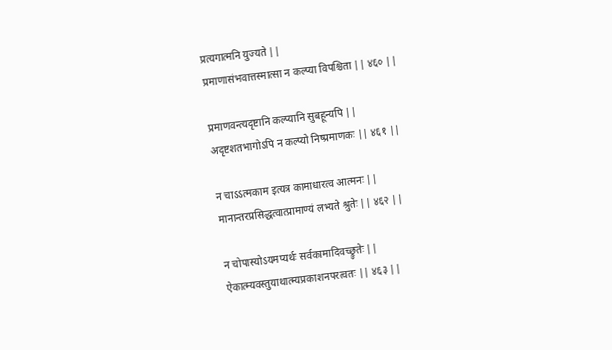प्रत्यगात्मनि युज्यते ||
प्रमाणासंभवात्तस्मात्सा न कल्प्या विपश्चिता || ४६० ||

प्रमाणवन्त्यदृष्टानि कल्प्यानि सुबहून्यपि ||
अदृष्टशतभागोऽपि न कल्प्यो निष्प्रमाणकः || ४६१ ||

न चाऽऽत्मकाम इत्यत्र कामाधारत्व आत्मनः ||
मानान्तरप्रसिद्धत्वात्प्रामाण्यं लभ्यते श्रुतेः || ४६२ ||

न चोपास्योऽयमप्यर्थः सर्वकामादिवच्छ्रुतेः ||
ऐकात्म्यवस्तुयाथात्म्यप्रकाशनपरत्वतः || ४६३ ||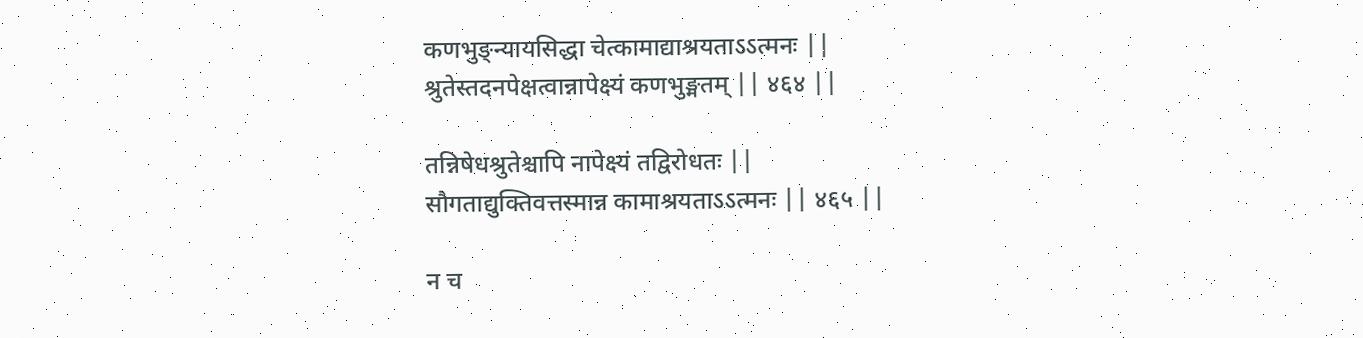कणभुङ्न्यायसिद्धा चेत्कामाद्याश्रयताऽऽत्मनः ||
श्रुतेस्तदनपेक्षत्वान्नापेक्ष्यं कणभुङ्मतम् || ४६४ ||

तन्निषेधश्रुतेश्चापि नापेक्ष्यं तद्विरोधतः ||
सौगताद्युक्तिवत्तस्मान्न कामाश्रयताऽऽत्मनः || ४६५ ||

न च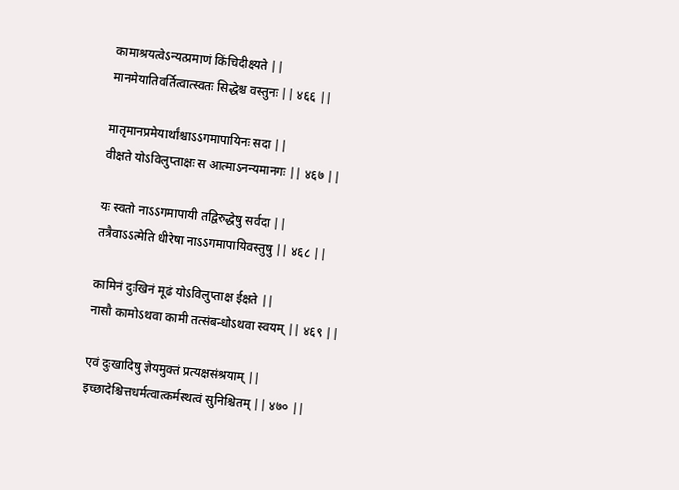कामाश्रयत्वेऽन्यत्प्रमाणं किंचिदीक्ष्यते ||
मानमेयातिवर्तित्वात्स्वतः सिद्धेश्च वस्तुनः || ४६६ ||

मातृमानप्रमेयार्थांश्चाऽऽगमापायिनः सदा ||
वीक्षते योऽविलुप्ताक्षः स आत्माऽनन्यमानगः || ४६७ ||

यः स्वतो नाऽऽगमापायी तद्विरुद्धेषु सर्वदा ||
तत्रैवाऽऽत्मेति धीरेषा नाऽऽगमापायिवस्तुषु || ४६८ ||

कामिनं दुःखिनं मूढं योऽविलुप्ताक्ष ईक्षते ||
नासौ कामोऽथवा कामी तत्संबन्धोऽथवा स्वयम् || ४६९ ||

एवं दुःखादिषु ज्ञेयमुक्तं प्रत्यक्षसंश्रयाम् ||
इच्छादेश्चित्तधर्मत्वात्कर्मस्थत्वं सुनिश्चितम् || ४७० ||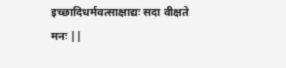इच्छादिधर्मवत्साक्षाद्यः सदा वीक्षते मनः ||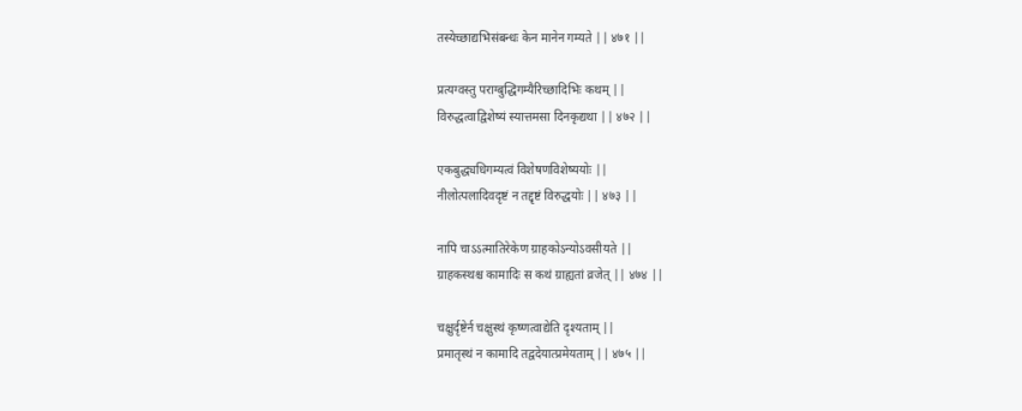तस्येच्छाद्यभिसंबन्धः केन मानेन गम्यते || ४७१ ||

प्रत्यग्वस्तु पराग्बुद्धिगम्यैरिच्छादिभिः कथम् ||
विरुद्धत्वाद्विशेष्यं स्यात्तमसा दिनकृद्यथा || ४७२ ||

एकबुद्ध्यधिगम्यत्वं विशेषणविशेष्ययोः ||
नीलोत्पलादिवदृष्टं न तद्दृष्टं विरुद्धयोः || ४७३ ||

नापि चाऽऽत्मातिरेकेण ग्राहकोऽन्योऽवसीयते ||
ग्राहकस्थश्च कामादिः स कथं ग्राह्यतां व्रजेत् || ४७४ ||

चक्षुर्दृष्टेर्न चक्षुस्थं कृष्णत्वाद्येति दृश्यताम् ||
प्रमातृस्थं न कामादि तद्वदेयात्प्रमेयताम् || ४७५ ||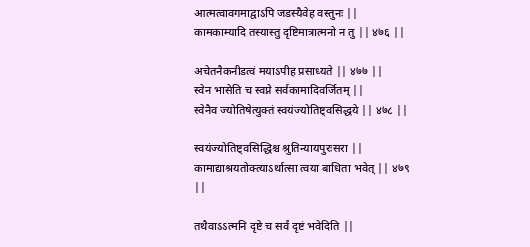आत्मत्वावगमाद्वाऽपि जडस्यैवेह वस्तुनः ||
कामकाम्यादि तस्यास्तु दृष्टिमात्रात्मनो न तु || ४७६ ||

अचेतनैकनीडत्वं मयाऽपीह प्रसाध्यते || ४७७ ||
स्वेन भासेति च स्वप्ने सर्वकामादिवर्जितम् ||
स्वेनैव ज्योतिषेत्युक्तं स्वयंज्योतिष्ट्वसिद्धये || ४७८ ||

स्वयंज्योतिष्ट्वसिद्धिश्च श्रुतिन्यायपुरःसरा ||
कामाद्याश्रयतोक्त्याऽर्थात्सा त्वया बाधिता भवेत् || ४७९ ||

तथैवाऽऽत्मनि दृष्टे च सर्वं दृष्टं भवेदिति ||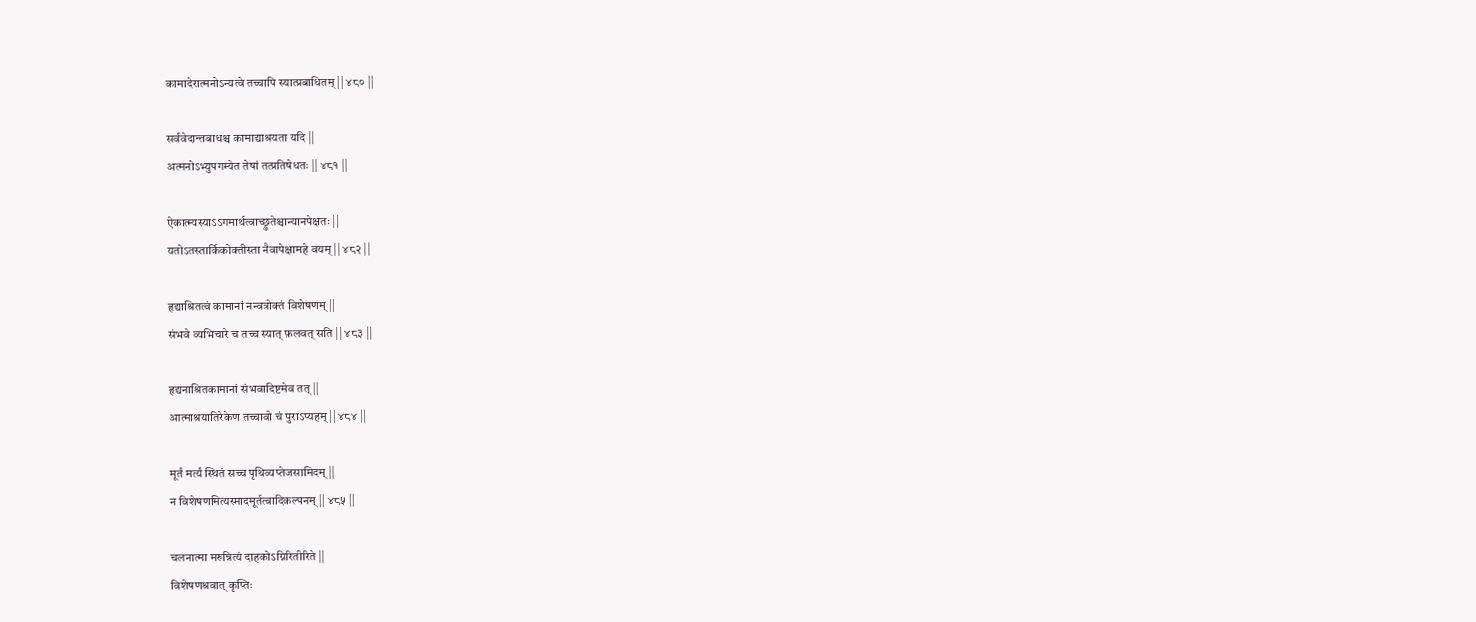कामादेरात्मनोऽन्यत्वे तच्चापि स्यात्प्रबाधितम् || ४८० ||

सर्ववेदान्तबाधश्च कामाद्याश्रयता यदि ||
अत्मनोऽभ्युपगम्येत तेषां तत्प्रतिषेधतः || ४८१ ||

ऐकात्म्यस्याऽऽगमार्थत्वाच्छ्रुतेश्चान्यानपेक्षतः ||
यतोऽतस्तार्किकोक्तीस्ता नैवापेक्षामहे वयम् || ४८२ ||

हृद्याश्रितत्वं कामानां नन्वत्रोक्तं विशेषणम् ||
संभवे व्यभिचारे च तच्च स्यात् फ़लवत् सति || ४८३ ||

हृद्यनाश्रितकामानां संभवादिष्टमेव तत् ||
आत्माश्रयातिरेकेण तच्चावो चं पुराऽप्यहम् || ४८४ ||

मूर्तं मर्त्यं स्थितं सच्च पृथिव्यप्तेजसामिदम् ||
न विशेषणमित्यस्मादमूर्तत्वादिकल्पनम् || ४८५ ||

चलनात्मा मरुन्नित्यं दाहकोऽग्निरितीरिते ||
विशेषणश्रवात् कृप्तिः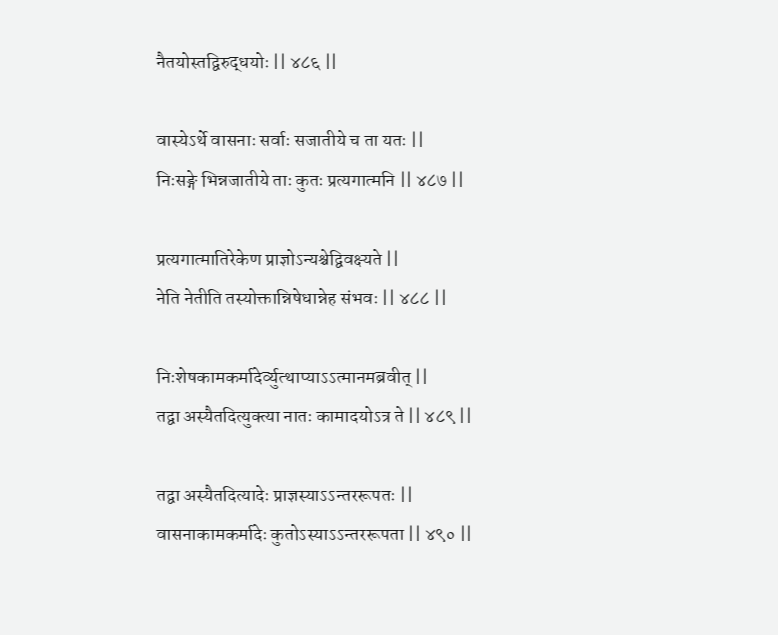नैतयोस्तद्विरुद्धयोः || ४८६ ||

वास्येऽर्थे वासनाः सर्वाः सजातीये च ता यतः ||
निःसङ्गे भिन्नजातीये ताः कुतः प्रत्यगात्मनि || ४८७ ||

प्रत्यगात्मातिरेकेण प्राज्ञोऽन्यश्चेद्विवक्ष्यते ||
नेति नेतीति तस्योक्तान्निषेधान्नेह संभवः || ४८८ ||

निःशेषकामकर्मादेर्व्युत्थाप्याऽऽत्मानमब्रवीत् ||
तद्वा अस्यैतदित्युक्त्या नातः कामादयोऽत्र ते || ४८९ ||

तद्वा अस्यैतदित्यादेः प्राज्ञस्याऽऽन्तररूपतः ||
वासनाकामकर्मादेः कुतोऽस्याऽऽन्तररूपता || ४९० ||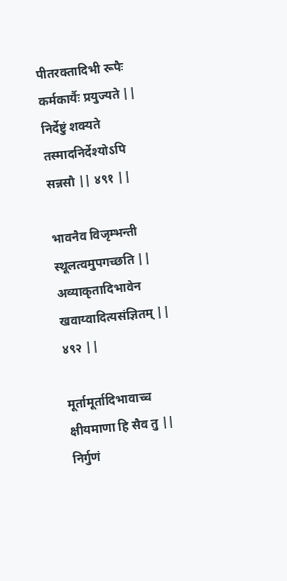पीतरक्तादिभी रूपैः कर्मकार्यैः प्रयुज्यते ||
निर्देष्टुं शक्यते तस्मादनिर्देश्योऽपि सन्नसौ || ४९१ ||

भावनैव विजृम्भन्ती स्थूलत्वमुपगच्छति ||
अव्याकृतादिभावेन खवाय्वादित्यसंज्ञितम् || ४९२ ||

मूर्तामूर्तादिभावाच्च क्षीयमाणा हि सैव तु ||
निर्गुणं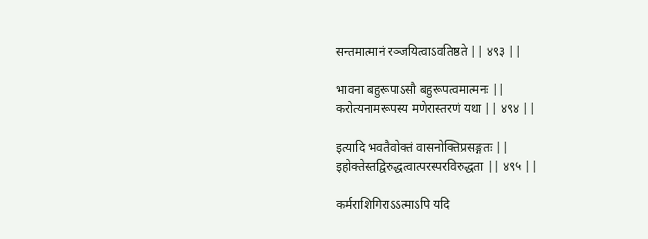सन्तमात्मानं रञ्जयित्वाऽवतिष्ठते || ४९३ ||

भावना बहुरूपाऽसौ बहुरूपत्वमात्मनः ||
करोत्यनामरूपस्य मणेरास्तरणं यथा || ४९४ ||

इत्यादि भवतैवोक्तं वासनोक्तिप्रसङ्गतः ||
इहोक्तेस्तद्विरुद्धत्वात्परस्परविरुद्धता || ४९५ ||

कर्मराशिगिराऽऽत्माऽपि यदि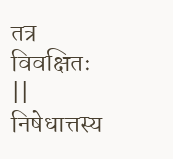तत्र विवक्षितः ||
निषेधात्तस्य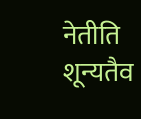नेतीति शून्यतैव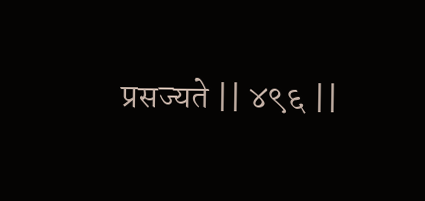प्रसज्यते || ४९६ ||